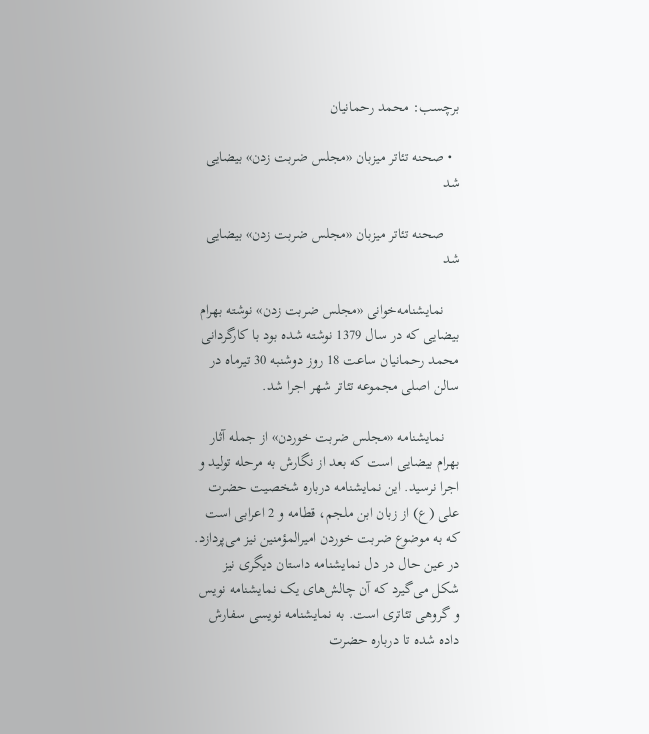برچسب: محمد رحمانیان

  • صحنه تئاتر میزبان «مجلس ضربت زدن» بیضایی شد

    صحنه تئاتر میزبان «مجلس ضربت زدن» بیضایی شد

    نمایشنامه‌خوانی «مجلس ضربت زدن» نوشته بهرام بیضایی که در سال 1379 نوشته شده بود با کارگردانی محمد رحمانیان ساعت 18 روز دوشنبه 30 تیرماه در سالن اصلی مجموعه تئاتر شهر اجرا شد.

    نمایشنامه «مجلس ضربت خوردن» از جمله آثار بهرام بیضایی است که بعد از نگارش به مرحله تولید و اجرا نرسید. این نمایشنامه درباره شخصیت حضرت علی (ع) از زبان ابن ملجم، قطامه و 2 اعرابی است که به موضوع ضربت خوردن امیرالمؤمنین نیز می‌پردازد. در عین حال در دل نمایشنامه داستان دیگری نیز شکل می‌گیرد که آن چالش‌های یک نمایشنامه نویس و گروهی تئاتری است. به نمایشنامه نویسی سفارش داده شده تا درباره حضرت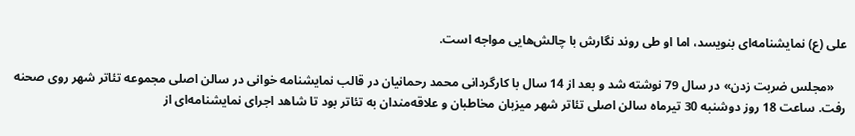علی (ع) نمایشنامه‌ای بنویسد، اما او طی روند نگارش با چالش‌هایی مواجه است.

    «مجلس ضربت زدن» در سال 79 نوشته شد و بعد از 14 سال با کارگردانی محمد رحمانیان در قالب نمایشنامه خوانی در سالن اصلی مجموعه تئاتر شهر روی صحنه رفت. ساعت 18 روز دوشنبه 30 تیرماه سالن اصلی تئاتر شهر میزبان مخاطبان و علاقه‌مندان به تئاتر بود تا شاهد اجرای نمایشنامه‌ای از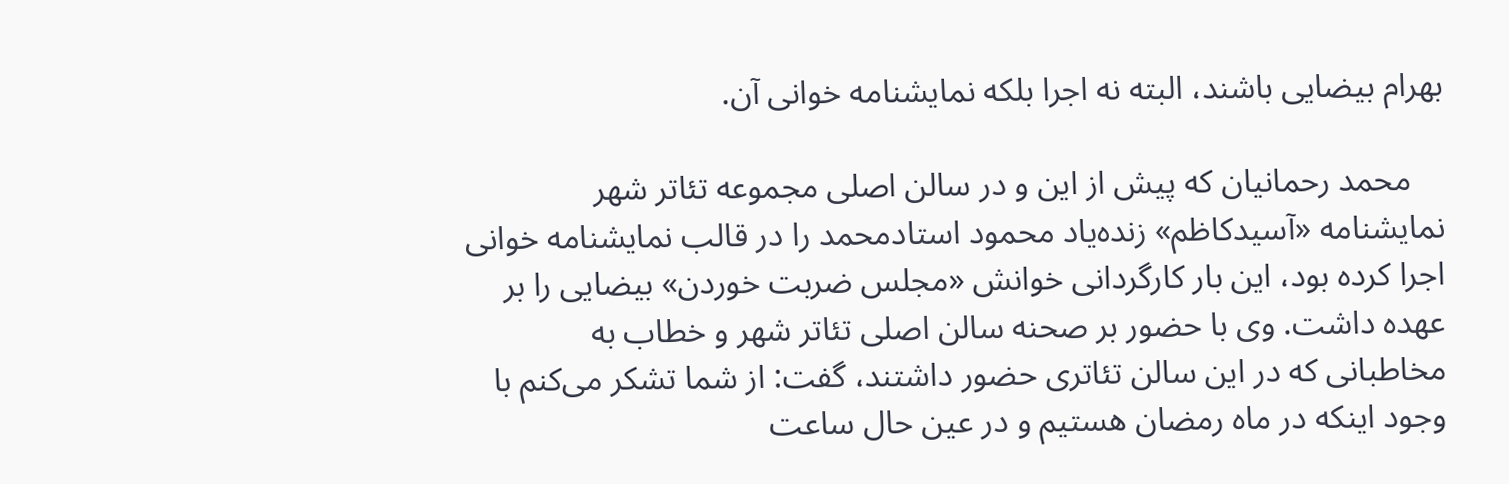بهرام بیضایی باشند، البته نه اجرا بلکه نمایشنامه خوانی آن.

    محمد رحمانیان که پیش از این و در سالن اصلی مجموعه تئاتر شهر نمایشنامه «آسیدکاظم» زنده‌یاد محمود استادمحمد را در قالب نمایشنامه خوانی اجرا کرده بود، این بار کارگردانی خوانش «مجلس ضربت خوردن» بیضایی را بر عهده داشت. وی با حضور بر صحنه سالن اصلی تئاتر شهر و خطاب به مخاطبانی که در این سالن تئاتری حضور داشتند، گفت: از شما تشکر می‌کنم با وجود اینکه در ماه رمضان هستیم و در عین حال ساعت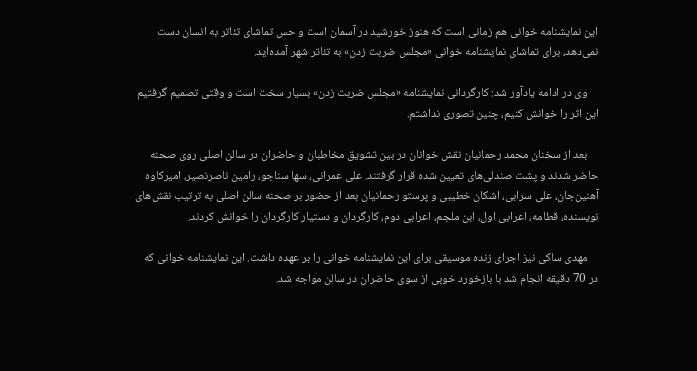این نمایشنامه خوانی هم زمانی است که هنوز خورشید در آسمان است و حس تماشای تئاتر به انسان دست نمی‌دهد، برای تماشای نمایشنامه ‌خوانی «مجلس ضربت زدن» به تئاتر شهر آمده‌اید.

    وی در ادامه یادآور شد: کارگردانی نمایشنامه «مجلس ضربت زدن» بسیار سخت است و وقتی تصمیم گرفتیم این اثر را خوانش کنیم، چنین تصوری نداشتم.

    بعد از سخنان محمد رحمانیان نقش خوانان در بین تشویق مخاطبان و حاضران در سالن اصلی روی صحنه حاضر شدند و پشت صندلی‌های تعیین شده قرار گرفتند. علی عمرانی، سها سناجو، رامین ناصرنصیر، امیرکاوه آهنین‌جان، علی سرابی، اشکان خطیبی و پرستو رحمانیان بعد از حضور بر صحنه سالن اصلی به ترتیب نقش‌های نویسنده، قطامه، اعرابی اول، ابن ملجم، اعرابی دوم، کارگردان و دستیار کارگردان را خوانش کردند.

    مهدی ساکی نیز اجرای زنده موسیقی برای این نمایشنامه خوانی را بر عهده داشت. این نمایشنامه خوانی که در 70 دقیقه انجام شد با بازخورد خوبی از سوی حاضران در سالن مواجه شد.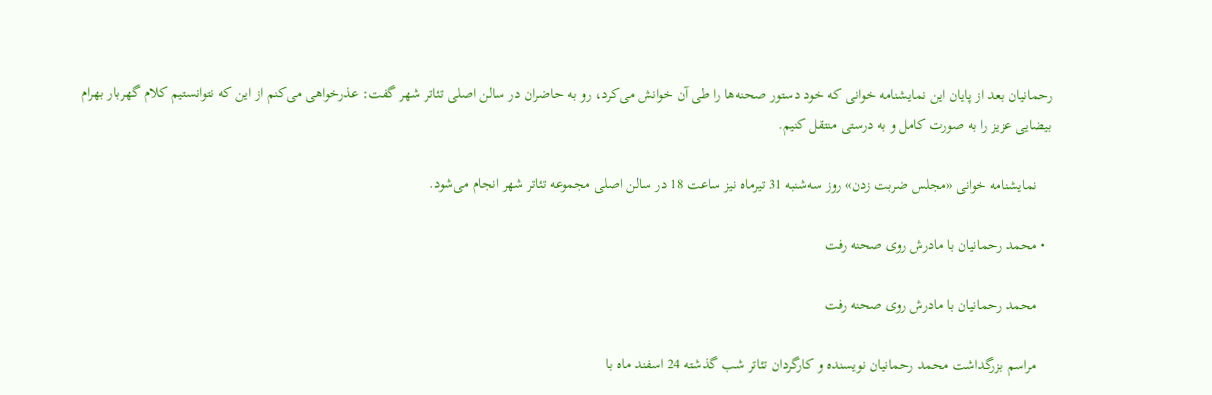رحمانیان بعد از پایان این نمایشنامه خوانی که خود دستور صحنه‌ها را طی آن خوانش می‌کرد، رو به حاضران در سالن اصلی تئاتر شهر گفت: عذرخواهی می‌کنم از این که نتوانستیم کلام گهربار بهرام بیضایی عزیز را به صورت کامل و به درستی منتقل کنیم.

    نمایشنامه خوانی «مجلس ضربت زدن» روز سه‌شنبه 31 تیرماه نیز ساعت 18 در سالن اصلی مجموعه تئاتر شهر انجام می‌شود.

  • محمد رحمانیان با مادرش روی صحنه رفت

    محمد رحمانیان با مادرش روی صحنه رفت

    مراسم بزرگداشت محمد رحمانیان نویسنده و کارگردان تئاتر شب گذشته 24 اسفند ماه با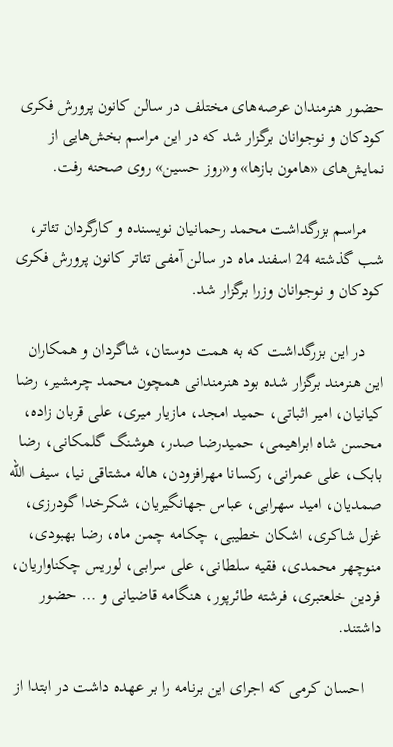حضور هنرمندان عرصه‌های مختلف در سالن کانون پرورش فکری کودکان و نوجوانان برگزار شد که در این مراسم بخش‌هایی از نمایش‌های «هامون بازها» و«روز حسین» روی صحنه رفت.

    مراسم بزرگداشت محمد رحمانیان نویسنده و کارگردان تئاتر، شب گذشته 24 اسفند ماه در سالن آمفی تئاتر کانون پرورش فکری کودکان و نوجوانان وزرا برگزار شد.

    در این بزرگداشت که به همت دوستان، شاگردان و همکاران این هنرمند برگزار شده بود هنرمندانی همچون محمد چرمشیر، رضا کیانیان، امیر اثباتی، حمید امجد، مازیار میری، علی قربان زاده، محسن شاه ابراهیمی، حمیدرضا صدر، هوشنگ گلمکانی، رضا بابک، علی عمرانی، رکسانا مهرافزودن، هاله مشتاقی نیا، سیف الله صمدیان، امید سهرابی، عباس جهانگیریان، شکرخدا گودرزی، غزل شاکری، اشکان خطیبی، چکامه چمن ماه، رضا بهبودی، منوچهر محمدی، فقیه سلطانی، علی سرابی، لوریس چکناواریان، فردین خلعتبری، فرشته طائرپور، هنگامه قاضیانی و … حضور داشتند.

    احسان کرمی که اجرای این برنامه را بر عهده داشت در ابتدا از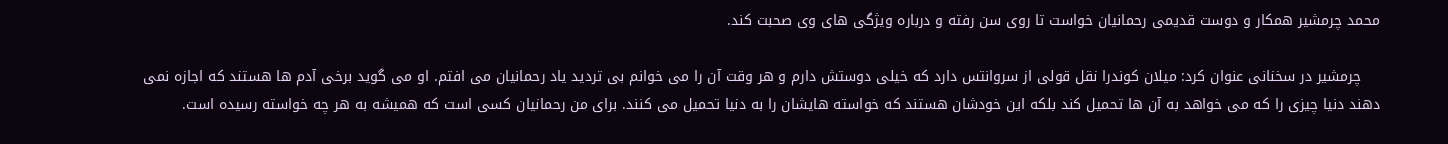محمد چرمشیر همکار و دوست قدیمی رحمانیان خواست تا روی سن رفته و درباره ویژگی های وی صحبت کند.

    چرمشیر در سخنانی عنوان کرد: میلان کوندرا نقل قولی از سروانتس دارد که خیلی دوستش دارم و هر وقت آن را می خوانم بی تردید یاد رحمانیان می افتم. او می گوید برخی آدم ها هستند که اجازه نمی دهند دنیا چیزی را که می خواهد به آن ها تحمیل کند بلکه این خودشان هستند که خواسته هایشان را به دنیا تحمیل می کنند. برای من رحمانیان کسی است که همیشه به هر چه خواسته رسیده است.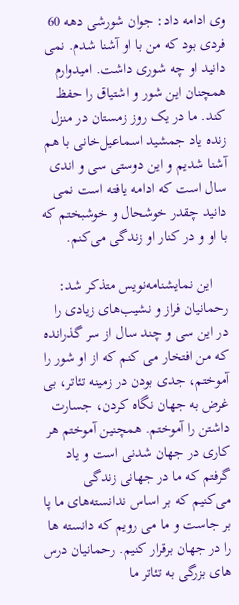وی ادامه داد: جوان شورشی دهه 60 فردی بود که من با او آشنا شدم. نمی دانید او چه شوری داشت. امیدوارم همچنان این شور و اشتیاق را حفظ کند. ما در یک روز زمستان در منزل زنده یاد جمشید اسماعیل‌خانی با هم آشنا شدیم و این دوستی سی و اندی سال است که ادامه یافته است نمی دانید چقدر خوشحال و خوشبختم که با او و در کنار او زندگی می‌کنم.

    این نمایشنامه‌نویس متذکر شد: رحمانیان فراز و نشیب‌های زیادی را در این سی و چند سال از سر گذرانده که من افتخار می کنم که از او شور را آموختم، جدی بودن در زمینه تئاتر، بی غرض به جهان نگاه کردن، جسارت داشتن را آموختم. همچنین آموختم هر کاری در جهان شدنی است و یاد گرفتم که ما در جهانی زندگی می‌کنیم که بر اساس ندانسته‌های ما پا بر جاست و ما می رویم که دانسته ها را در جهان برقرار کنیم. رحمانیان درس های بزرگی به تئاتر ما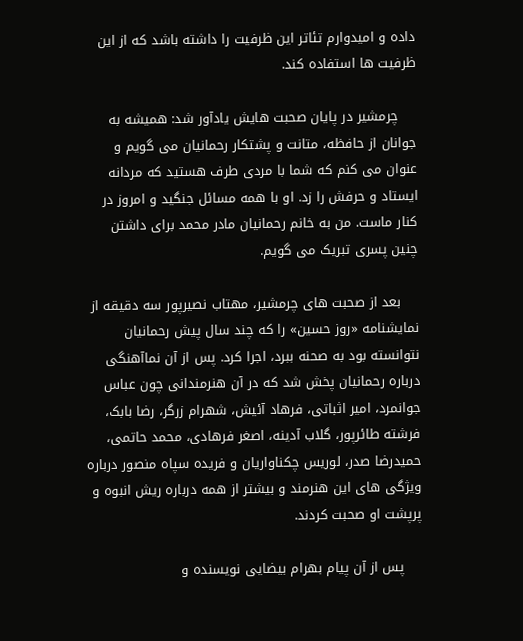داده و امیدوارم تئاتر این ظرفیت را داشته باشد که از این ظرفیت ها استفاده کند.

    چرمشیر در پایان صحبت هایش یادآور شد: همیشه به جوانان از حافظه، متانت و پشتکار رحمانیان می گویم و عنوان می کنم که شما با مردی طرف هستید که مردانه ایستاد و حرفش را زد. او با همه مسائل جنگید و امروز در کنار ماست. من به خانم رحمانیان مادر محمد برای داشتن چنین پسری تبریک می گویم.

    بعد از صحبت های چرمشیر، مهتاب نصیرپور سه دقیقه از نمایشنامه «روز حسین» را که چند سال پیش رحمانیان نتوانسته بود به صحنه ببرد، اجرا کرد. پس از آن نماآهنگی درباره رحمانیان پخش شد که در آن هنرمندانی چون عباس جوانمرد، امیر اثباتی، فرهاد آئیش، شهرام زرگر، رضا بابک، فرشته طائرپور، گلاب آدینه، اصغر فرهادی، محمد حاتمی، حمیدرضا صدر، لوریس چکناواریان و فریده سپاه منصور درباره ویژگی های این هنرمند و بیشتر از همه درباره ریش انبوه و پرپشت او صحبت کردند.

    پس از آن پیام بهرام بیضایی نویسنده و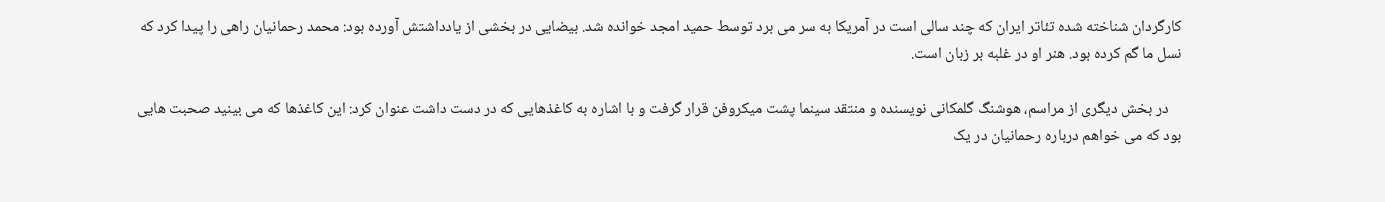کارگردان شناخته شده تئاتر ایران که چند سالی است در آمریکا به سر می برد توسط حمید امجد خوانده شد. بیضایی در بخشی از یادداشتش آورده بود: محمد رحمانیان راهی را پیدا کرد که نسل ما گم کرده بود. هنر او در غلبه بر زبان است.

    در بخش دیگری از مراسم، هوشنگ گلمکانی نویسنده و منتقد سینما پشت میکروفن قرار گرفت و با اشاره به کاغذهایی که در دست داشت عنوان کرد: این کاغذها که می بینید صحبت هایی بود که می خواهم درباره رحمانیان در یک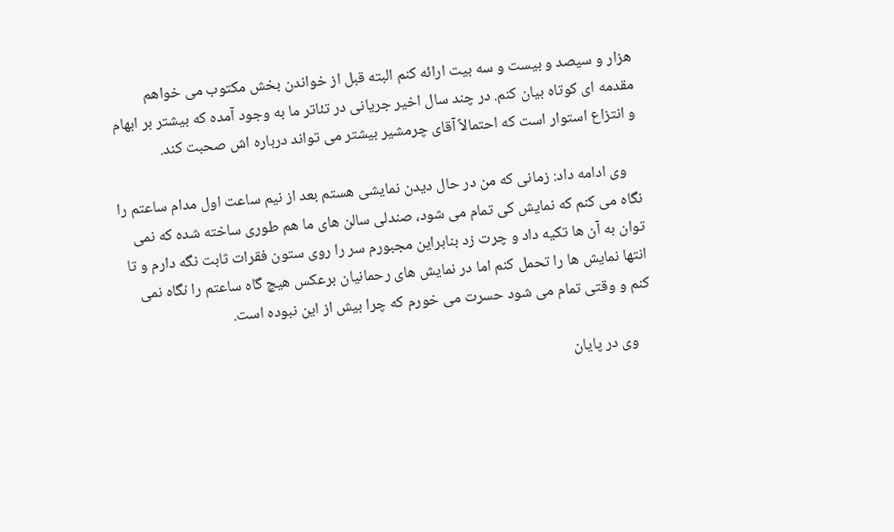هزار و سیصد و بیست و سه بیت ارائه کنم البته قبل از خواندن بخش مکتوب می خواهم مقدمه ای کوتاه بیان کنم. در چند سال اخیر جریانی در تئاتر ما به وجود آمده که بیشتر بر ابهام و انتزاع استوار است که احتمالاً آقای چرمشیر بیشتر می تواند درباره اش صحبت کند.

    وی ادامه داد: زمانی که من در حال دیدن نمایشی هستم بعد از نیم ساعت اول مدام ساعتم را نگاه می کنم که نمایش کی تمام می شود، صندلی سالن های ما هم طوری ساخته شده که نمی توان به آن ها تکیه داد و چرت زد بنابراین مجبورم سر را روی ستون فقرات ثابت نگه دارم و تا انتها نمایش ها را تحمل کنم اما در نمایش های رحمانیان برعکس هیچ گاه ساعتم را نگاه نمی کنم و وقتی تمام می شود حسرت می خورم که چرا بیش از این نبوده است.

    وی در پایان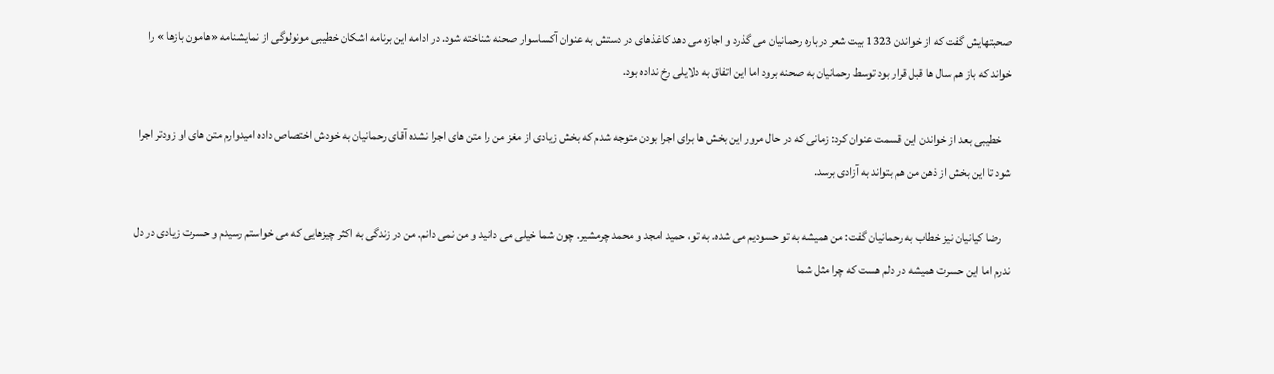صحبتهایش گفت که از خواندن 1323 بیت شعر درباره رحمانیان می گذرد و اجازه می دهد کاغذهای در دستش به عنوان آکساسوار صحنه شناخته شود. در ادامه این برنامه اشکان خطیبی مونولوگی از نمایشنامه «هامون بازها » را خواند که باز هم سال ها قبل قرار بود توسط رحمانیان به صحنه برود اما این اتفاق به دلایلی رخ نداده بود.

    خطیبی بعد از خواندن این قسمت عنوان کرد: زمانی که در حال مرور این بخش ها برای اجرا بودن متوجه شدم که بخش زیادی از مغز من را متن های اجرا نشده آقای رحمانیان به خودش اختصاص داده امیدوارم متن های او زودتر اجرا شود تا این بخش از ذهن من هم بتواند به آزادی برسد.

    رضا کیانیان نیز خطاب به رحمانیان گفت: من همیشه به تو حسودیم می شده. به تو، حمید امجد و محمد چرمشیر. چون شما خیلی می دانید و من نمی دانم. من در زندگی به اکثر چیزهایی که می خواستم رسیدم و حسرت زیادی در دل ندرم اما این حسرت همیشه در دلم هست که چرا مثل شما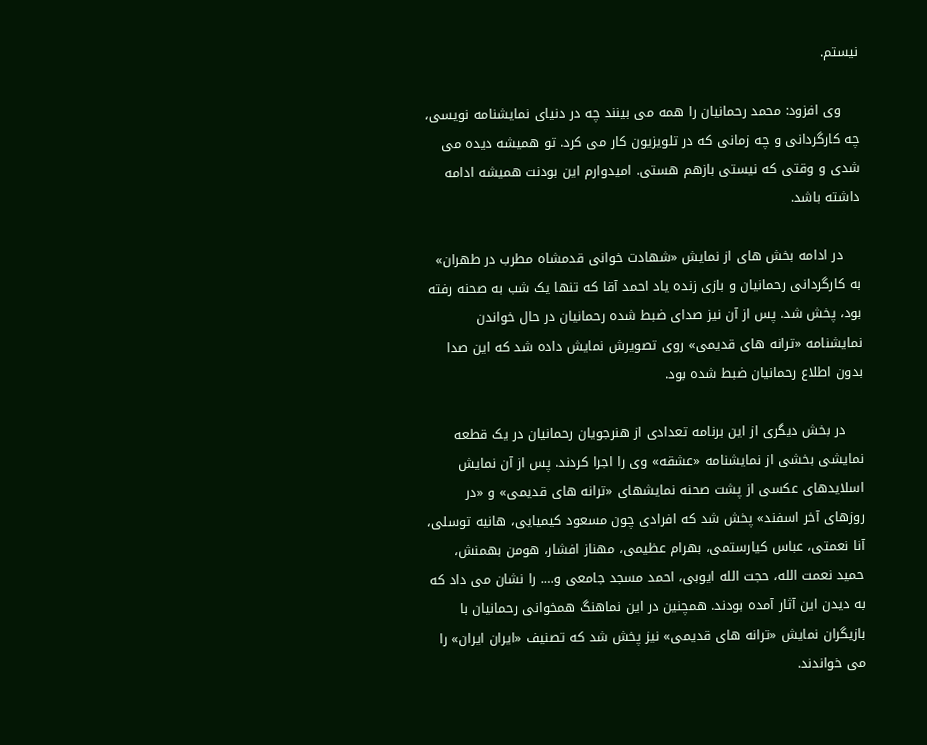نیستم.

    وی افزود: محمد رحمانیان را همه می بینند چه در دنیای نمایشنامه نویسی، چه کارگردانی و چه زمانی که در تلویزیون کار می کرد. تو همیشه دیده می شدی و وقتی که نیستی بازهم هستی. امیدوارم این بودنت همیشه ادامه داشته باشد.

    در ادامه بخش های از نمایش «شهادت خوانی قدمشاه مطرب در طهران» به کارگردانی رحمانیان و بازی زنده یاد احمد آقا که تنها یک شب به صحنه رفته بود، پخش شد. پس از آن نیز صدای ضبط شده رحمانیان در حال خواندن نمایشنامه «ترانه های قدیمی» روی تصویرش نمایش داده شد که این صدا بدون اطلاع رحمانیان ضبط شده بود.

    در بخش دیگری از این برنامه تعدادی از هنرجویان رحمانیان در یک قطعه نمایشی بخشی از نمایشنامه «عشقه» وی را اجرا کردند. پس از آن نمایش اسلایدهای عکسی از پشت صحنه نمایشهای «ترانه های قدیمی» و «در روزهای آخر اسفند» پخش شد که افرادی چون مسعود کیمیایی، هانیه توسلی، آنا نعمتی، عباس کیارستمی، بهرام عظیمی، مهناز افشار، هومن بهمنش، حمید نعمت الله، حجت الله ایوبی، احمد مسجد جامعی و…. را نشان می داد که به دیدن این آثار آمده بودند. همچنین در این نماهنگ همخوانی رحمانیان با بازیگران نمایش «ترانه های قدیمی» نیز پخش شد که تصنیف «ایران ایران» را می خواندند.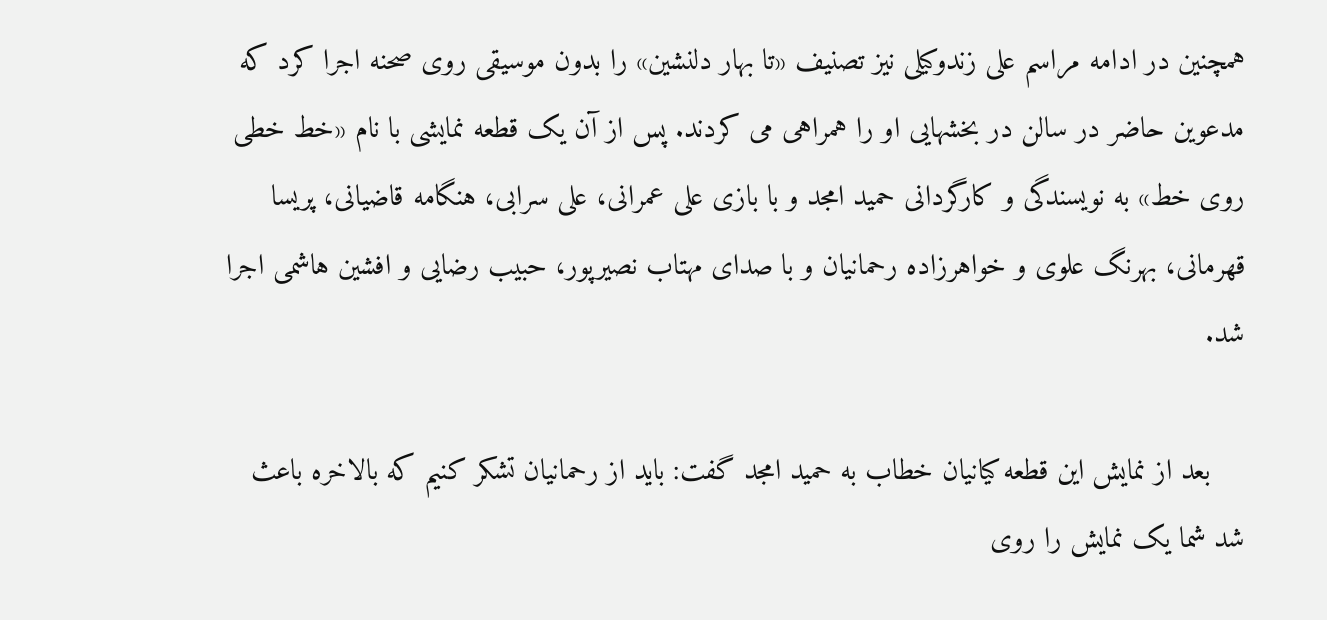همچنین در ادامه مراسم علی زندوکیلی نیز تصنیف «تا بهار دلنشین» را بدون موسیقی روی صحنه اجرا کرد که مدعوین حاضر در سالن در بخشهایی او را همراهی می کردند. پس از آن یک قطعه نمایشی با نام «خط خطی روی خط» به نویسندگی و کارگردانی حمید امجد و با بازی علی عمرانی، علی سرابی، هنگامه قاضیانی، پریسا قهرمانی، بهرنگ علوی و خواهرزاده رحمانیان و با صدای مهتاب نصیرپور، حبیب رضایی و افشین هاشمی اجرا شد.

    بعد از نمایش این قطعه کیانیان خطاب به حمید امجد گفت: باید از رحمانیان تشکر کنیم که بالاخره باعث شد شما یک نمایش را روی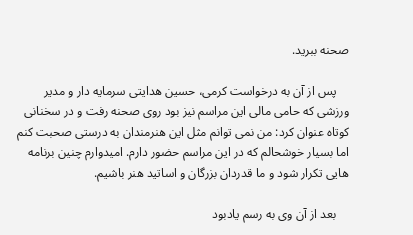صحنه ببرید.

    پس از آن به درخواست کرمی، حسین هدایتی سرمایه دار و مدیر ورزشی که حامی مالی این مراسم نیز بود روی صحنه رفت و در سخنانی کوتاه عنوان کرد: من نمی توانم مثل این هنرمندان به درستی صحبت کنم اما بسیار خوشحالم که در این مراسم حضور دارم. امیدوارم چنین برنامه هایی تکرار شود و ما قدردان بزرگان و اساتید هنر باشیم.

    بعد از آن وی به رسم یادبود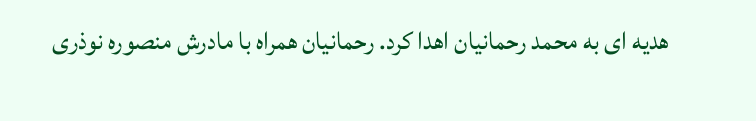هدیه ای به محمد رحمانیان اهدا کرد. رحمانیان همراه با مادرش منصوره نوذری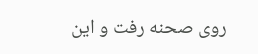روی صحنه رفت و این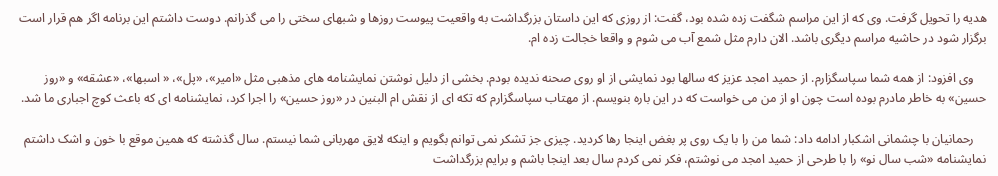هدیه را تحویل گرفت. وی که از این مراسم شگفت زده شده بود، گفت: از روزی که این داستان بزرگداشت به واقعیت پیوست روزها و شبهای سختی را می گذرانم. دوست داشتم این برنامه اگر هم قرار است برگزار شود در حاشیه مراسم دیگری باشد. الان دارم مثل شمع آب می شوم و واقعا خجالت زده ام.

    وی افزود: از همه شما سپاسگزارم. از حمید امجد عزیز که سالها بود نمایشی از او روی صحنه ندیده بودم. بخشی از دلیل نوشتن نمایشنامه های مذهبی مثل «امیر»، «پل»، « اسبها»، «عشقه» و «روز حسین» به خاطر مادرم بوده است چون او از من می خواست که در این باره بنویسم. از مهتاب سپاسگزارم که تکه ای از نقش ام البنین در «روز حسین» را اجرا کرد، نمایشنامه ای که باعث کوچ اجباری ما شد.

    رحمانیان با چشمانی اشکبار ادامه داد: شما من را با یک روی پر بغض اینجا رها کردید. چیزی جز تشکر نمی توانم بگویم و اینکه لایق مهربانی شما نیستم. سال گذشته که همین موقع با خون و اشک داشتم نمایشنامه «شب سال نو» را با طرحی از حمید امجد می نوشتم، فکر نمی کردم سال بعد اینجا باشم و برایم بزرگداشت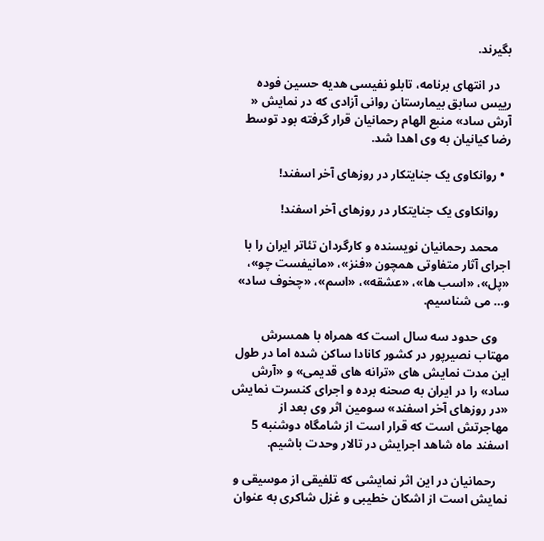بگیرند.

    در انتهای برنامه، تابلو نفیسی هدیه حسین فوده رییس سابق بیمارستان روانی آزادی که در نمایش « آرش ساد» منبع الهام رحمانیان قرار گرفته بود توسط رضا کیانیان به وی اهدا شد.

  • روانکاوی یک جنایتکار در روزهای آخر اسفند!

    روانکاوی یک جنایتکار در روزهای آخر اسفند!

    محمد رحمانیان نویسنده و کارگردان تئاتر ایران را با اجرای آثار متفاوتی همچون «فنز»، «مانیفست چو»، «پل»، «اسب ها»، «عشقه»، «اسم»، «چخوف ساد» و… می شناسیم.

    وی حدود سه سال است که همراه با همسرش مهتاب نصیرپور در کشور کانادا ساکن شده اما در طول این مدت نمایش های «ترانه های قدیمی» و «آرش ساد» را در ایران به صحنه برده و اجرای کنسرت نمایش «در روزهای آخر اسفند» سومین اثر وی بعد از مهاجرتش است که قرار است از شامگاه دوشنبه 5 اسفند ماه شاهد اجرایش در تالار وحدت باشیم.

    رحمانیان در این اثر نمایشی که تلفیقی از موسیقی و نمایش است از اشکان خطیبی و غزل شاکری به عنوان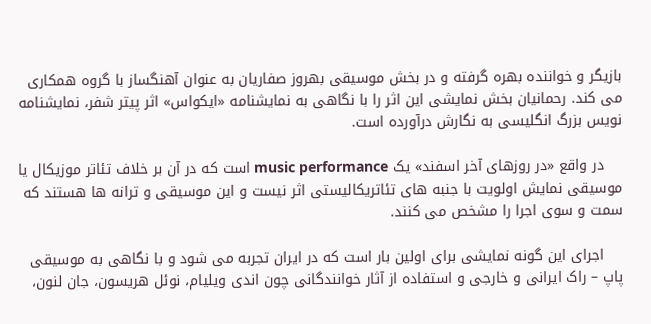بازیگر و خواننده بهره گرفته و در بخش موسیقی بهروز صفاریان به عنوان آهنگساز با گروه همکاری می کند. رحمانیان بخش نمایشی این اثر را با نگاهی به نمایشنامه «ایکواس» اثر پیتر شفر، نمایشنامه نویس بزرگ انگلیسی به نگارش درآورده است.

    در واقع «در روزهای آخر اسفند» یک music performance است که در آن بر خلاف تئاتر موزیکال یا موسیقی نمایش اولویت با جنبه های تئاتریکالیستی اثر نیست و این موسیقی و ترانه ها هستند که سمت و سوی اجرا را مشخص می کنند.

    اجرای این گونه نمایشی برای اولین بار است که در ایران تجربه می شود و با نگاهی به موسیقی پاپ – راک ایرانی و خارجی و استفاده از آثار خوانندگانی چون اندی ویلیام، نوئل هریسون، جان لنون،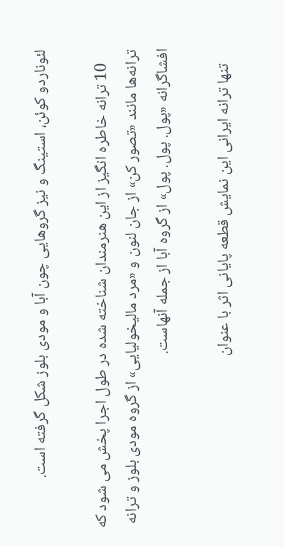لئوناردو کوئن، استینگ و نیز گروهایی چون آبا و مودی بلوز شکل گرفته است.

    10 ترانه خاطره انگیز از این هنرمندان شناخته شده در طول اجرا پخش می شود که ترانه‌ها مانند «تصور کن» از جان لنون و «مرد مالیخولیایی» از گروه مودی بلوز و ترانه افشاگرانه «پول. پول. پول» از گروه آبا از جمله آنهاست.

    تنها ترانه ایرانی این نمایش قطعه پایانی اثر با عنوان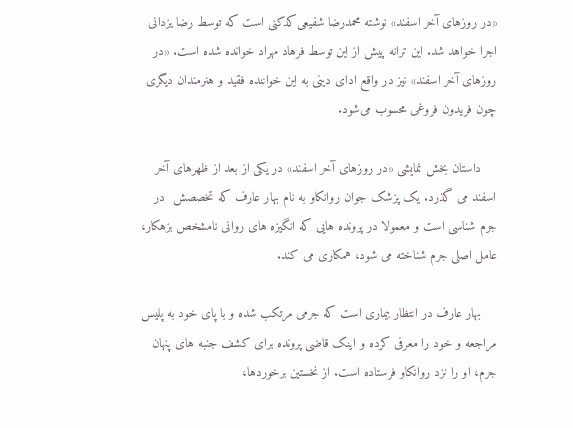«در روزهای آخر اسفند» نوشته محمدرضا شفیعی‌کدکنی است که توسط رضا یزدانی اجرا خواهد شد. این ترانه پیش از این توسط فرهاد مهراد خوانده شده است. «در روزهای آخر اسفند» نیز در واقع ادای دینی به این خواننده فقید و هنرمندان دیگری چون فریدون فروغی محسوب می‌شود.

    داستان بخش نمایشی «در روزهای آخر اسفند» در یکی از بعد از ظهرهای آخر اسفند می گذرد. یک پزشک جوان روانکاو به نام بهار عارف که تخصصش  در جرم شناسی است و معمولا در پرونده هایی که انگیزه های روانی نامشخص بزهکار، عامل اصلی جرم شناخته می شود، همکاری می کند.

    بهار عارف در انتظار بیماری است که جرمی مرتکب شده و با پای خود به پلیس مراجعه و خود را معرفی کرده و اینک قاضی پرونده برای کشف جنبه های پنهان جرم، او را نزد روانکاو فرستاده است. از نخستین برخوردها،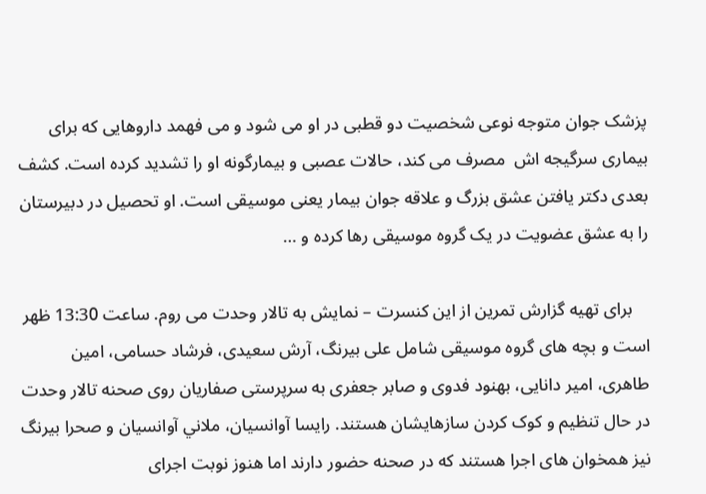پزشک جوان متوجه نوعی شخصیت دو قطبی در او می شود و می فهمد داروهایی که برای بیماری سرگیجه اش  مصرف می کند، حالات عصبی و بیمارگونه او را تشدید کرده است. کشف بعدی دکتر یافتن عشق بزرگ و علاقه جوان بیمار یعنی موسیقی است. او تحصیل در دبیرستان را به عشق عضویت در یک گروه موسیقی رها کرده و …

    برای تهیه گزارش تمرین از این کنسرت – نمایش به تالار وحدت می روم. ساعت 13:30 ظهر است و بچه های گروه موسیقی شامل علی بیرنگ، آرش سعیدی، فرشاد حسامی، امین طاهری، امیر دانایی، بهنود فدوی و صابر جعفری به سرپرستی صفاریان روی صحنه تالار وحدت در حال تنظیم و کوک کردن سازهایشان هستند. رايسا آوانسيان، ملاني آوانسيان و صحرا بيرنگ نیز همخوان های اجرا هستند که در صحنه حضور دارند اما هنوز نوبت اجرای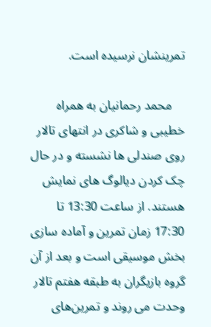تمرینشان نرسیده است.

    محمد رحمانیان به همراه خطیبی و شاکری در انتهای تالار روی صندلی ها نشسته و در حال چک کردن دیالوگ های نمایش هستند. از ساعت 13:30 تا 17:30 زمان تمرین و آماده سازی بخش موسیقی است و بعد از آن گروه بازیگران به طبقه هفتم تالار وحدت می روند و تمرین‌های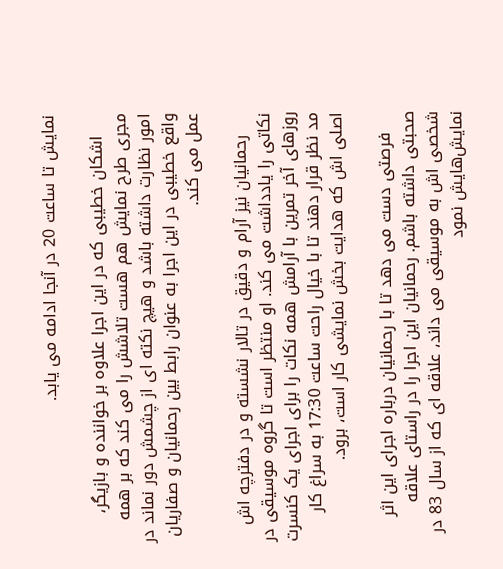نمایش تا ساعت 20 در آنجا ادامه می یابد.

    اشکان خطیبی که در این اجرا علاوه بر خواننده و بازیگر، مجری طرح نمایش هم هست تلاشش را می کند که بر همه امور نظارت داشته باشد و هیچ نکته ای از چشمش دور نماند در واقع خطیبی در این اجرا به عنوان رابط بین رحمانیان و صفاریان عمل می کند.

    رحمانیان نیز آرام و دقیق در تالار نشسته و در دفترچه اش نکاتی را یادداشت می کند. او منتظر است تا گروه موسیقی در روزهای آخر تمرین با آرامش همه نکات را برای اجرای یک کنسرت مد نظر قرار دهند تا با خیال راحت ساعت 17:30 به سراغ کار اصلی اش که هدایت بخش نمایشی کار است، برود.

    فرصتی دست می دهد تا با رحمانیان درباره اجرای این اثر صحبتی داشته باشم. رحمانیان این اجرا را در راستای علاقه شخصی اش به موسیقی می داند، علاقه ای که از سال 83 در نمایش‌هایش نمود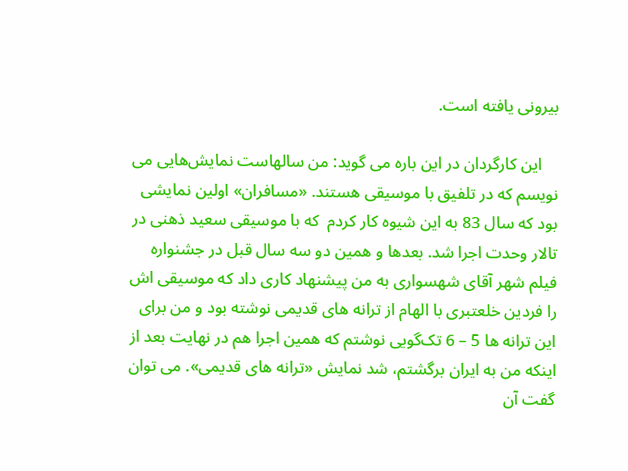بیرونی یافته است.

    این کارگردان در این باره می گوید: من سالهاست نمایش‌هایی می نویسم که در تلفیق با موسیقی هستند. «مسافران» اولین نمایشی بود که سال 83 به این شیوه کار کردم  که با موسیقی سعید ذهنی در تالار وحدت اجرا شد. بعدها و همین دو سه سال قبل در جشنواره فیلم شهر آقای شهسواری به من پیشنهاد کاری داد که موسیقی اش را فردین خلعتبری با الهام از ترانه های قدیمی نوشته بود و من برای این ترانه ها 5 – 6 تک‌گویی نوشتم که همین اجرا هم در نهایت بعد از اینکه من به ایران برگشتم، شد نمایش «ترانه های قدیمی». می توان گفت آن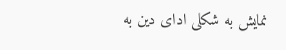نمایش به شکلی ادای دین به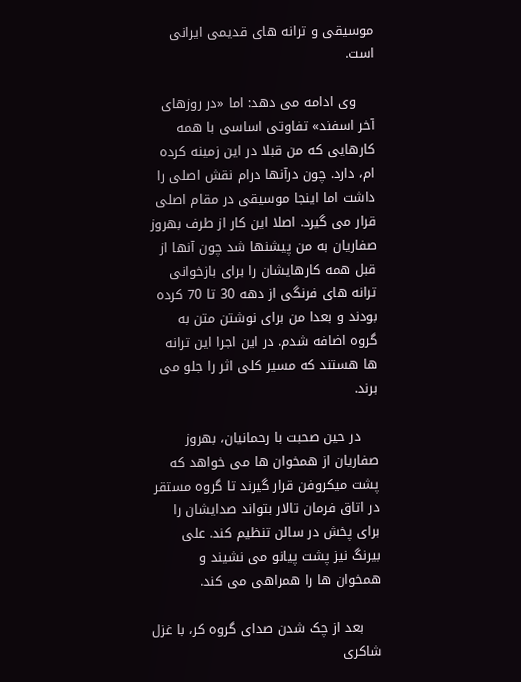موسیقی و ترانه های قدیمی ایرانی است.

    وی ادامه می دهد: اما «در روزهای آخر اسفند» تفاوتی اساسی با همه کارهایی که من قبلا در این زمینه کرده ام، دارد. چون درآنها درام نقش اصلی را داشت اما اینجا موسیقی در مقام اصلی قرار می گیرد. اصلا این کار از طرف بهروز صفاریان به من پیشنها شد چون آنها از قبل همه کارهایشان را برای بازخوانی ترانه های فرنگی از دهه 30 تا 70 کرده بودند و بعدا من برای نوشتن متن به گروه اضافه شدم. در این اجرا این ترانه ها هستند که مسیر کلی اثر را جلو می برند.

    در حین صحبت با رحمانیان، بهروز صفاریان از همخوان ها می خواهد که پشت میکروفن قرار گیرند تا گروه مستقر در اتاق فرمان تالار بتواند صدایشان را برای پخش در سالن تنظیم کند. علی بیرنگ نیز پشت پیانو می نشیند و همخوان ها را همراهی می کند.

    بعد از چک شدن صدای گروه کر، با غزل شاکری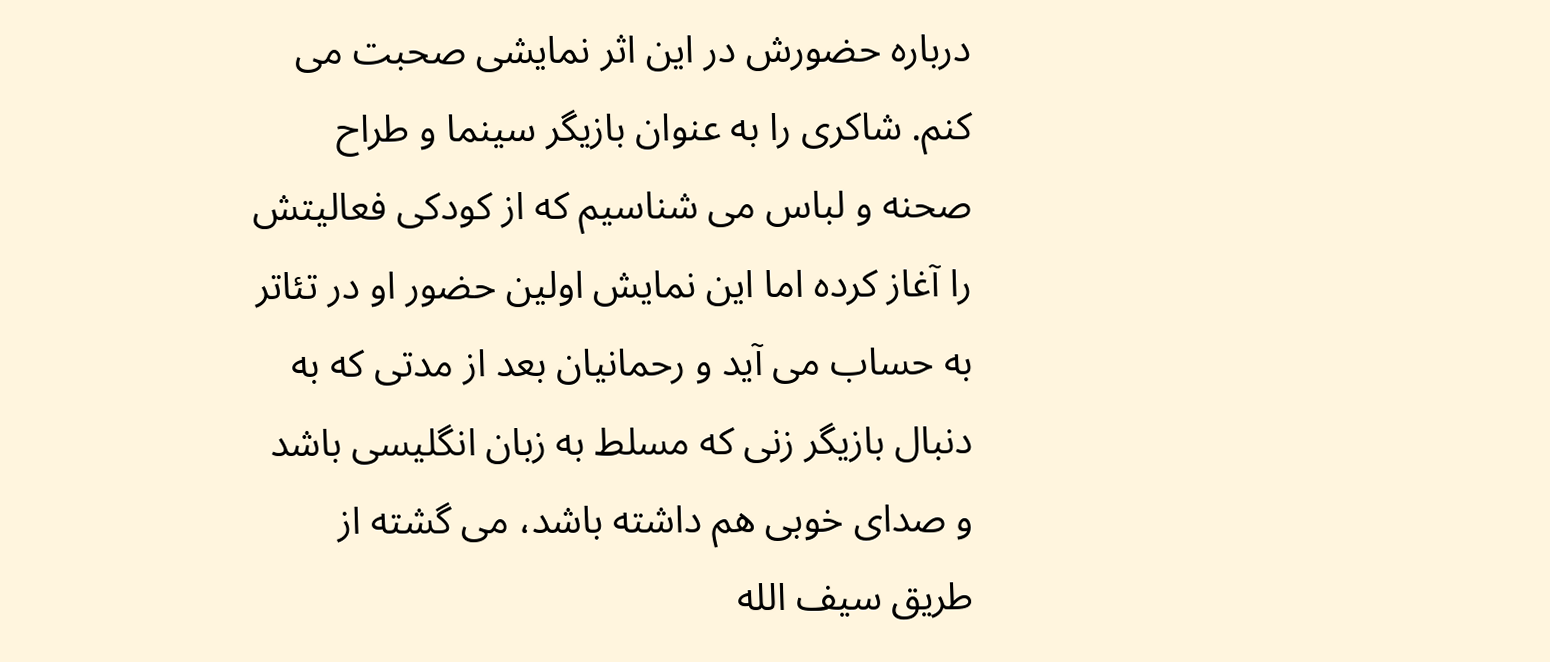درباره حضورش در این اثر نمایشی صحبت می کنم. شاکری را به عنوان بازیگر سینما و طراح صحنه و لباس می شناسیم که از کودکی فعالیتش را آغاز کرده اما این نمایش اولین حضور او در تئاتر به حساب می آید و رحمانیان بعد از مدتی که به دنبال بازیگر زنی که مسلط به زبان انگلیسی باشد و صدای خوبی هم داشته باشد، می گشته از طریق سیف الله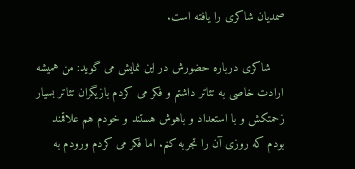صمدیان شاکری را یافته است.

    شاکری درباره حضورش در این نمایش می گوید: من همیشه ارادت خاصی به تئاتر داشتم و فکر می کردم بازیگران تئاتر بسیار زحمتکش و با استعداد و باهوش هستند و خودم هم علاقمند بودم که روزی آن را تجربه کنم. اما فکر می کردم ورودم به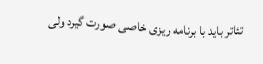تئاتر باید با برنامه ریزی خاصی صورت گیرد ولی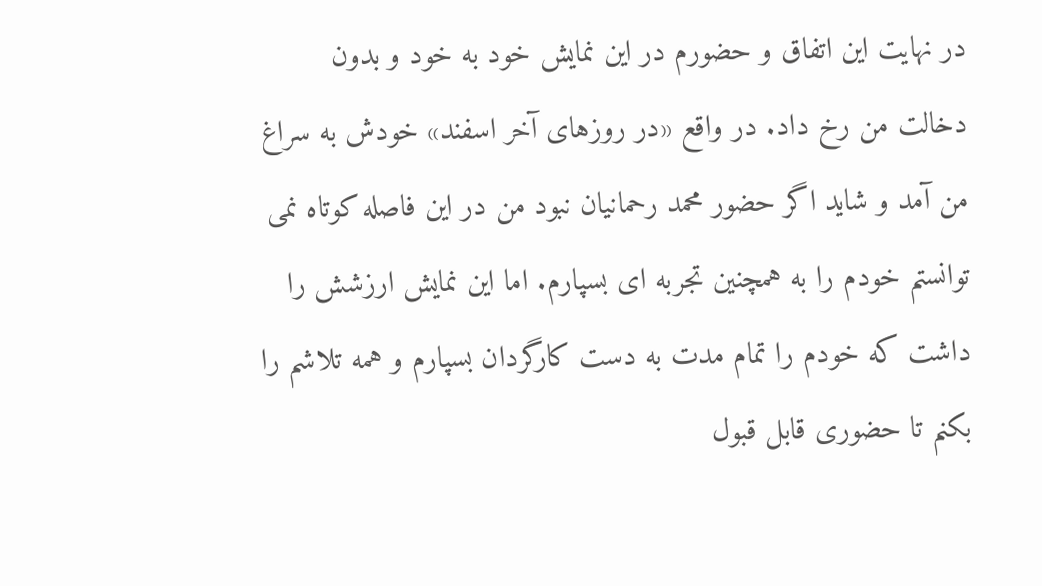در نهایت این اتفاق و حضورم در این نمایش خود به خود و بدون دخالت من رخ داد. در واقع «در روزهای آخر اسفند» خودش به سراغ من آمد و شاید اگر حضور محمد رحمانیان نبود من در این فاصله کوتاه نمی توانستم خودم را به همچنین تجربه ای بسپارم. اما این نمایش ارزشش را داشت که خودم را تمام مدت به دست کارگردان بسپارم و همه تلاشم را بکنم تا حضوری قابل قبول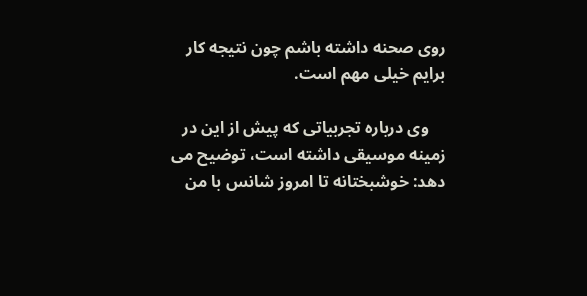روی صحنه داشته باشم چون نتیجه کار برایم خیلی مهم است.

    وی درباره تجربیاتی که پیش از این در زمینه موسیقی داشته است، توضیح می دهد: خوشبختانه تا امروز شانس با من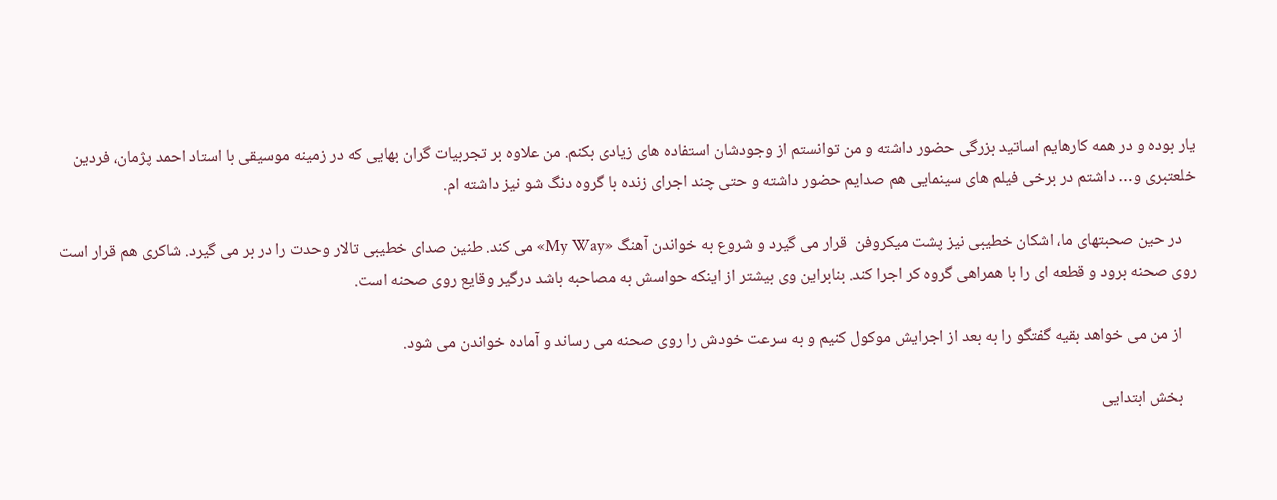یار بوده و در همه کارهایم اساتید بزرگی حضور داشته و من توانستم از وجودشان استفاده های زیادی بکنم. من علاوه بر تجربیات گران بهایی که در زمینه موسیقی با استاد احمد پژمان، فردین خلعتبری و… داشتم در برخی فیلم های سینمایی هم صدایم حضور داشته و حتی چند اجرای زنده با گروه دنگ شو نیز داشته ام.

    در حین صحبتهای ما، اشکان خطیبی نیز پشت میکروفن  قرار می گیرد و شروع به خواندن آهنگ «My Way» می کند. طنین صدای خطیبی تالار وحدت را در بر می گیرد. شاکری هم قرار است روی صحنه برود و قطعه ای را با همراهی گروه کر اجرا کند. بنابراین وی بیشتر از اینکه حواسش به مصاحبه باشد درگیر وقایع روی صحنه است.

    از من می خواهد بقیه گفتگو را به بعد از اجرایش موکول کنیم و به سرعت خودش را روی صحنه می رساند و آماده خواندن می شود.

    بخش ابتدایی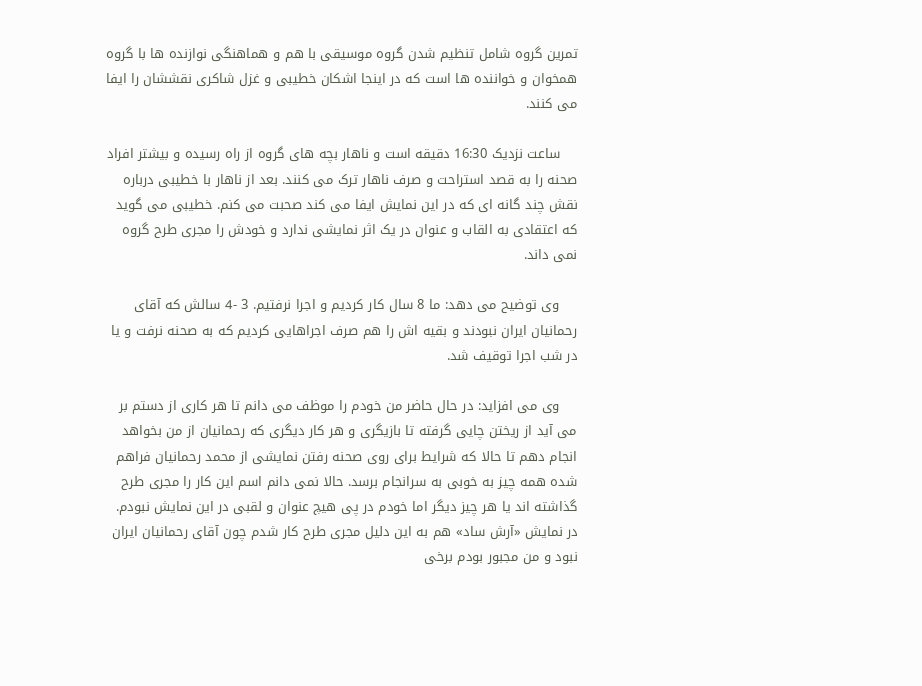تمرین گروه شامل تنظیم شدن گروه موسیقی با هم و هماهنگی نوازنده ها با گروه همخوان و خواننده ها است که در اینجا اشکان خطیبی و غزل شاکری نقششان را ایفا می کنند.

    ساعت نزدیک 16:30 دقیقه است و ناهار بچه های گروه از راه رسیده و بیشتر افراد صحنه را به قصد استراحت و صرف ناهار ترک می کنند. بعد از ناهار با خطیبی درباره نقش چند گانه ای که در این نمایش ایفا می کند صحبت می کنم. خطیبی می گوید که اعتقادی به القاب و عنوان در یک اثر نمایشی ندارد و خودش را مجری طرح گروه نمی داند.

    وی توضیح می دهد: ما 8 سال کار کردیم و اجرا نرفتیم. 3 -4 سالش که آقای رحمانیان ایران نبودند و بقیه اش را هم صرف اجراهایی کردیم که به صحنه نرفت و یا در شب اجرا توقیف شد.

    وی می افزاید: در حال حاضر من خودم را موظف می دانم تا هر کاری از دستم بر می آید از ریختن چایی گرفته تا بازیگری و هر کار دیگری که رحمانیان از من بخواهد انجام دهم تا حالا که شرایط برای روی صحنه رفتن نمایشی از محمد رحمانیان فراهم شده همه چیز به خوبی به سرانجام برسد. حالا نمی دانم اسم این کار را مجری طرح گذاشته اند یا هر چیز دیگر اما خودم در پی هیچ عنوان و لقبی در این نمایش نبودم. در نمایش «آرش ساد» هم به این دلیل مجری طرح کار شدم چون آقای رحمانیان ایران نبود و من مجبور بودم برخی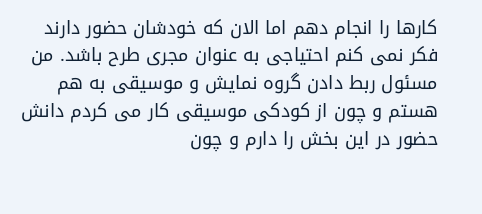کارها را انجام دهم اما الان که خودشان حضور دارند فکر نمی کنم احتیاجی به عنوان مجری طرح باشد. من مسئول ربط دادن گروه نمایش و موسیقی به هم هستم و چون از کودکی موسیقی کار می کردم دانش حضور در این بخش را دارم و چون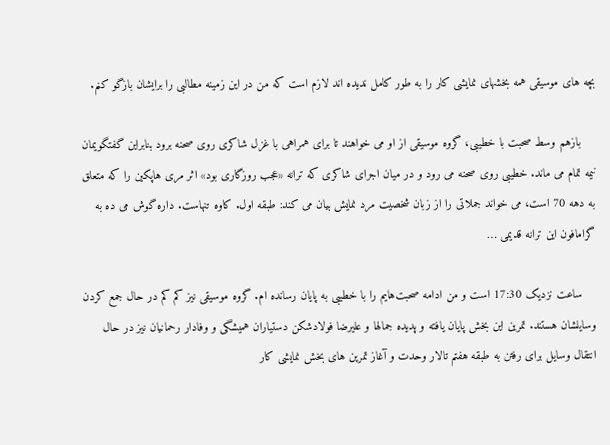بچه های موسیقی همه بخشهای نمایشی کار را به طور کامل ندیده اند لازم است که من در این زمینه مطالبی را برایشان بازگو کنم.

    بازهم وسط صحبت با خطیبی، گروه موسیقی از او می خواهند تا برای همراهی با غزل شاکری روی صحنه برود بنابراین گفتگویمان نیمه تمام می ماند. خطیبی روی صحنه می رود و در میان اجرای شاکری که ترانه «عجب روزگاری بود» اثر مری هاپکین را که متعلق به دهه 70 است، می خواند جملاتی را از زبان شخصیت مرد نمایش بیان می کند: طبقه اول. کاوه تنهاست. داره گوش می ده به گرامافون این ترانه قدیمی …

    ساعت نزدیک 17:30 است و من ادامه صحبت‌هایم را با خطیبی به پایان رسانده ام. گروه موسیقی نیز کم کم در حال جمع کردن وسایلشان هستند. تمرین این بخش پایان یافته و پدیده جمالها و علیرضا فولادشکن دستیاران همیشگی و وفادار رحمانیان نیز در حال انتقال وسایل برای رفتن به طبقه هفتم تالار وحدت و آغاز تمرین های بخش نمایشی کار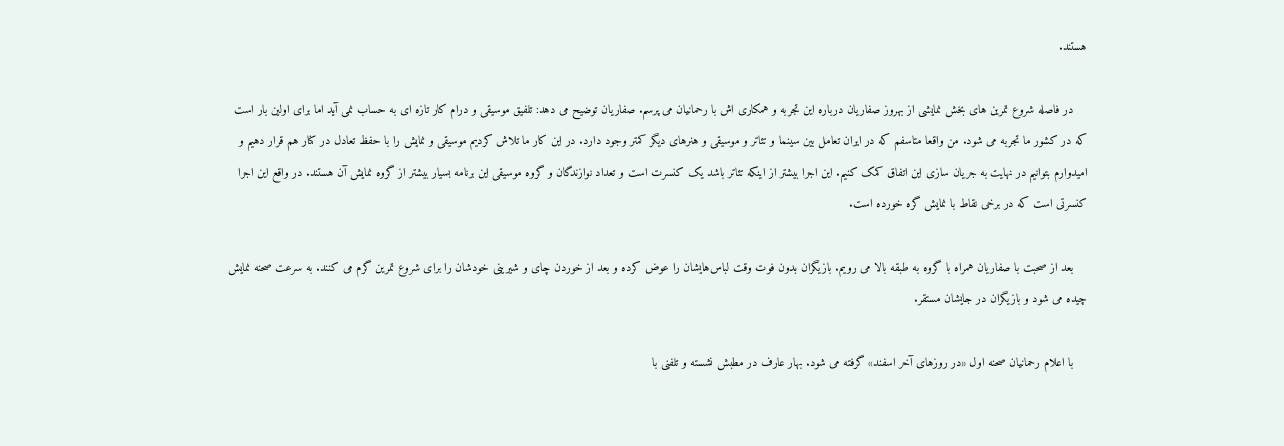هستند.

    در فاصله شروع تمرین های بخش نمایشی از بهروز صفاریان درباره این تجربه و همکاری اش با رحمانیان می پرسم. صفاریان توضیح می دهد: تلفیق موسیقی و درام کار تازه ای به حساب نمی آید اما برای اولین بار است که در کشور ما تجربه می شود. من واقعا متاسفم که در ایران تعامل بین سینما و تئاتر و موسیقی و هنرهای دیگر کمتر وجود دارد. در این کار ما تلاش کردیم موسیقی و نمایش را با حفظ تعادل در کنار هم قرار دهیم و امیدوارم بتوانیم در نهایت به جریان سازی این اتفاق کمک کنیم. این اجرا بیشتر از اینکه تئاتر باشد یک کنسرت است و تعداد نوازندگان و گروه موسیقی این برنامه بسیار بیشتر از گروه نمایش آن هستند. در واقع این اجرا کنسرتی است که در برخی نقاط با نمایش گره خورده است.

    بعد از صحبت با صفاریان همراه با گروه به طبقه بالا می رویم. بازیگران بدون فوت وقت لباس‌هایشان را عوض کرده و بعد از خوردن چای و شیرینی خودشان را برای شروع تمرین گرم می کنند. به سرعت صحنه نمایش چیده می شود و بازیگران در جایشان مستقر.

    با اعلام رحمانیان صحنه اول «در روزهای آخر اسفند» گرفته می شود. بهار عارف در مطبش نشسته و تلفنی با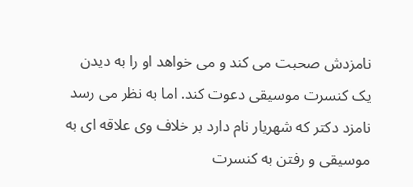نامزدش صحبت می کند و می خواهد او را به دیدن یک کنسرت موسیقی دعوت کند. اما به نظر می رسد نامزد دکتر که شهریار نام دارد بر خلاف وی علاقه ای به موسیقی و رفتن به کنسرت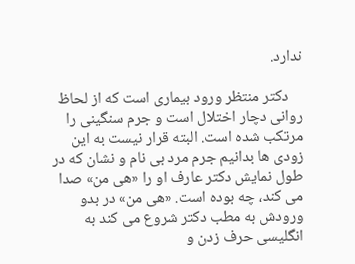ندارد.

    دکتر منتظر ورود بیماری است که از لحاظ روانی دچار اختلال است و جرم سنگینی را مرتکب شده است. البته قرار نیست به این زودی ها بدانیم جرم مرد بی نام و نشان که در طول نمایش دکتر عارف او را «هی من» صدا می کند، چه بوده است. «هی من» در بدو ورودش به مطب دکتر شروع می کند به انگلیسی حرف زدن و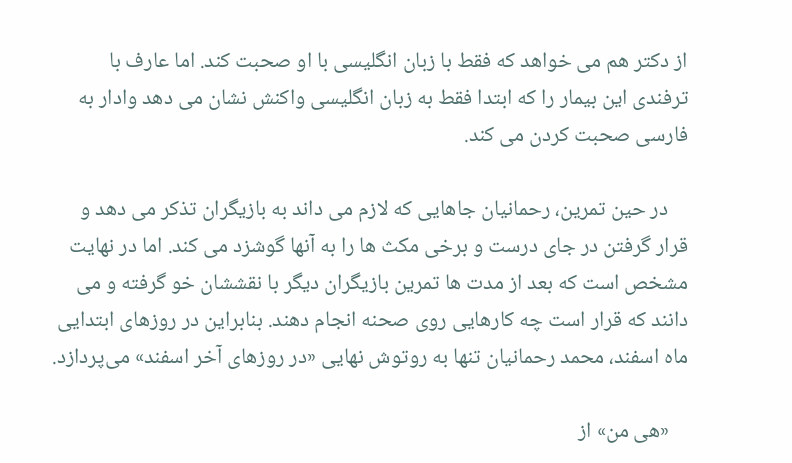از دکتر هم می خواهد که فقط با زبان انگلیسی با او صحبت کند. اما عارف با ترفندی این بیمار را که ابتدا فقط به زبان انگلیسی واکنش نشان می دهد وادار به فارسی صحبت کردن می کند.

    در حین تمرین، رحمانیان جاهایی که لازم می داند به بازیگران تذکر می دهد و قرار گرفتن در جای درست و برخی مکث ها را به آنها گوشزد می کند. اما در نهایت مشخص است که بعد از مدت ها تمرین بازیگران دیگر با نقششان خو گرفته و می دانند که قرار است چه کارهایی روی صحنه انجام دهند. بنابراین در روزهای ابتدایی ماه اسفند، محمد رحمانیان تنها به روتوش نهایی «در روزهای آخر اسفند» می‌پردازد.

    «هی من» از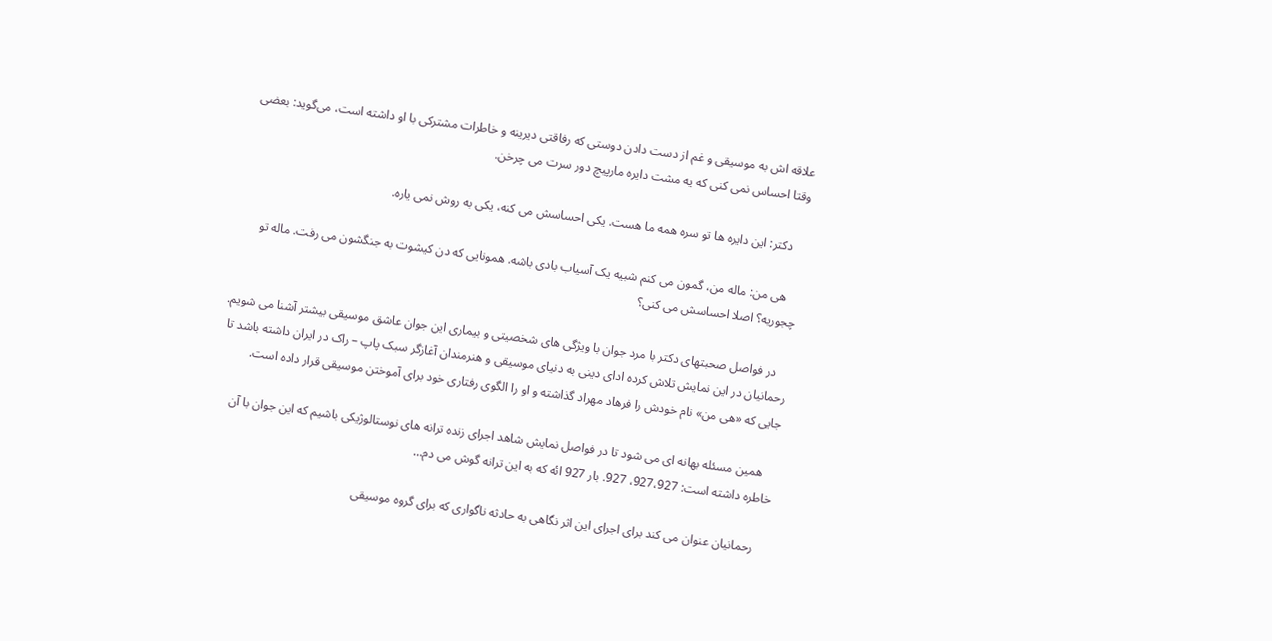علاقه اش به موسیقی و غم از دست دادن دوستی که رفاقتی دیرینه و خاطرات مشترکی با او داشته است، می‌گوید: بعضی وقتا احساس نمی کنی که یه مشت دایره مارپیچ دور سرت می چرخن.

    دکتر: این دایره ها تو سره همه ما هست. یکی احساسش می کنه، یکی به روش نمی یاره.

    هی من: ماله من، گمون می کنم شبیه یک آسیاب بادی باشه. همونایی که دن کیشوت به جنگشون می رفت. ماله تو چجوریه؟ اصلا احساسش می کنی؟

    در فواصل صحبتهای دکتر با مرد جوان با ویژگی های شخصیتی و بیماری این جوان عاشق موسیقی بیشتر آشنا می شویم. رحمانیان در این نمایش تلاش کرده ادای دینی به دنیای موسیقی و هنرمندان آغازگر سبک پاپ – راک در ایران داشته باشد تا جایی که «هی من» نام خودش را فرهاد مهراد گذاشته و او را الگوی رفتاری خود برای آموختن موسیقی قرار داده است.

    همین مسئله بهانه ای می شود تا در فواصل نمایش شاهد اجرای زنده ترانه های نوستالوژیکی باشیم که این جوان با آن خاطره داشته است: 927،927، 927. بار 927 ائه که به این ترانه گوش می دم…

    رحمانیان عنوان می کند برای اجرای این اثر نگاهی به حادثه ناگواری که برای گروه موسیقی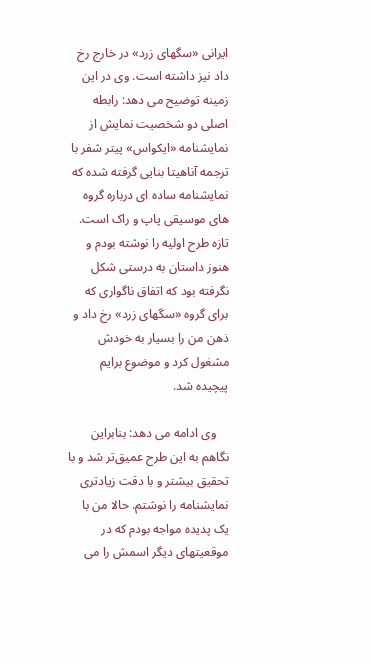ایرانی «سگهای زرد» در خارج رخ داد نیز داشته است. وی در این زمینه توضیح می دهد: رابطه اصلی دو شخصیت نمایش از نمایشنامه «ایکواس» پیتر شفر با ترجمه آناهیتا بنایی گرفته شده که نمایشنامه ساده ای درباره گروه های موسیقی پاپ و راک است. تازه طرح اولیه را نوشته بودم و هنوز داستان به درستی شکل نگرفته بود که اتفاق ناگواری که برای گروه «سگهای زرد» رخ داد و ذهن من را بسیار به خودش مشغول کرد و موضوع برایم پیچیده شد.

    وی ادامه می دهد: بنابراین نگاهم به این طرح عمیق‌تر شد و با تحقیق بیشتر و با دقت زیادتری نمایشنامه را نوشتم. حالا من با یک پدیده مواجه بودم که در موقعیتهای دیگر اسمش را می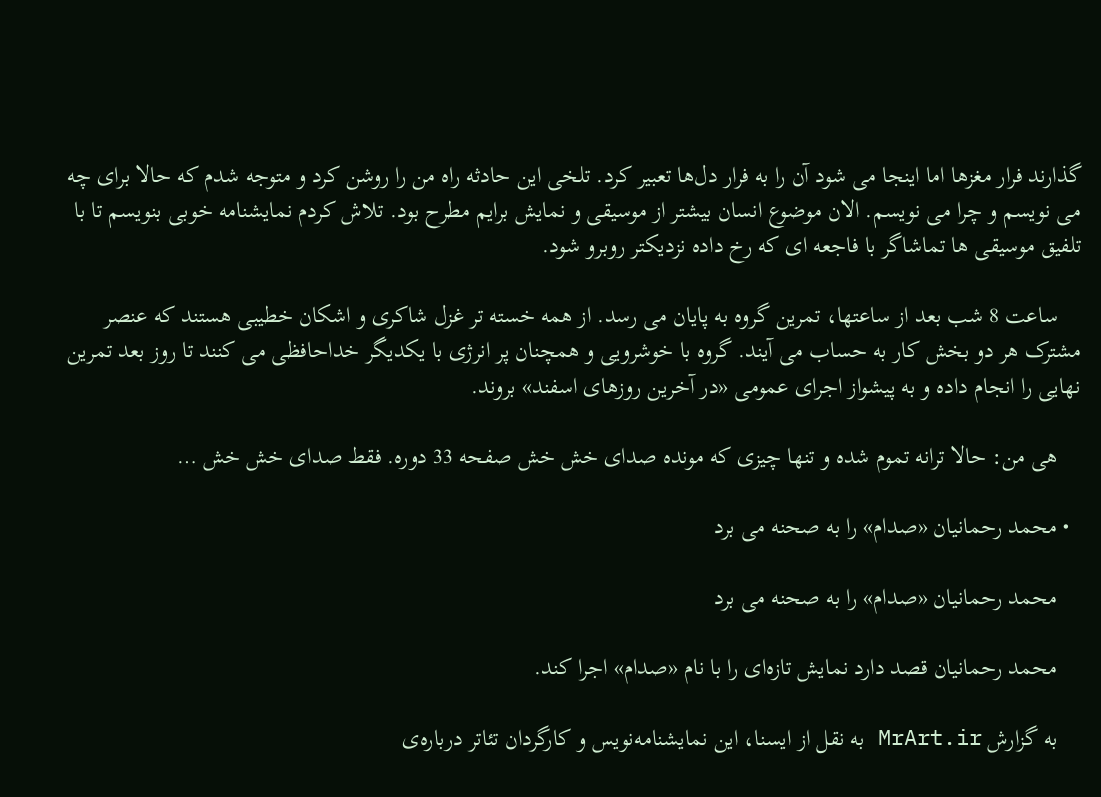گذارند فرار مغزها اما اینجا می شود آن را به فرار دل‌ها تعبیر کرد. تلخی این حادثه راه من را روشن کرد و متوجه شدم که حالا برای چه می نویسم و چرا می نویسم. الان موضوع انسان بیشتر از موسیقی و نمایش برایم مطرح بود. تلاش کردم نمایشنامه خوبی بنویسم تا با تلفیق موسیقی ها تماشاگر با فاجعه ای که رخ داده نزدیکتر روبرو شود.

    ساعت 8 شب بعد از ساعتها، تمرین گروه به پایان می رسد. از همه خسته تر غزل شاکری و اشکان خطیبی هستند که عنصر مشترک هر دو بخش کار به حساب می آیند. گروه با خوشرویی و همچنان پر انرژی با یکدیگر خداحافظی می کنند تا روز بعد تمرین نهایی را انجام داده و به پیشواز اجرای عمومی «در آخرین روزهای اسفند» بروند.

    هی من: حالا ترانه تموم شده و تنها چیزی که مونده صدای خش خش صفحه 33 دوره. فقط صدای خش خش …

  • محمد رحمانیان «صدام» را به صحنه می‌ برد

    محمد رحمانیان «صدام» را به صحنه می‌ برد

    محمد رحمانیان قصد دارد نمایش تازه‌ای را با نام «صدام» اجرا کند.

    به گزارش MrArt.ir به نقل از ایسنا، این نمایشنامه‌نویس و کارگردان تئاتر درباره‌ی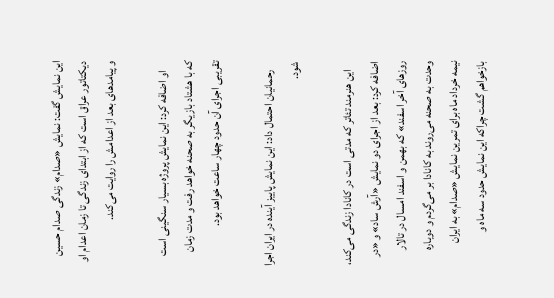این نمایش گفت: نمایش «صدام» زندگی صدام حسین دیکتاتور عراق است که از ابتدای زندگی تا زمان اعدام او و پیامدهای بعد از اعدامش را روایت می‌کند.

    او اضافه کرد: این نمایش پروژه بسیار سنگینی است که با هشتاد بازیگر به صحنه خواهد رفت و مدت زمان تقریبی اجرای آن حدود چهار ساعت خواهد بود.

    رحمانیان احتمال داد: این نمایش پاییز آینده در ایران اجرا شود.

    این هنرمند تئاتر که مدتی است در کانادا زندگی می‌کند، اضافه کرد: بعد از اجرای دو نمایش «آرش ساد» و «در روزهای آخر اسفند» که بهمن و اسفند امسال در تالار وحدت به صحنه می‌روند به کانادا بر می‌گردم و دوباره نیمه خرداد ماه برای تمرین نمایش «صدام» به ایران بازخواهم گشت چراکه این نمایش حدود سه ماه و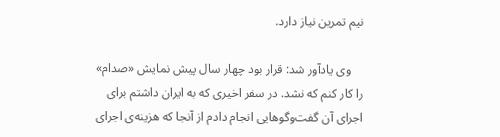نیم تمرین نیاز دارد.

    وی یادآور شد: قرار بود چهار سال پیش نمایش «صدام» را کار کنم که نشد. در سفر اخیری که به ایران داشتم برای اجرای آن گفت‌وگوهایی انجام دادم از آنجا که هزینه‌ی اجرای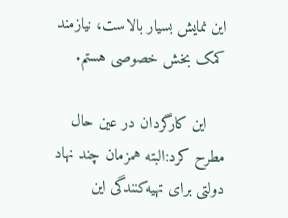این نمایش بسیار بالاست، نیازمند کمک بخش خصوصی هستم.

    این کارگردان در عین حال مطرح کرد:البته همزمان چند نهاد دولتی برای تهیه‌کنندگی این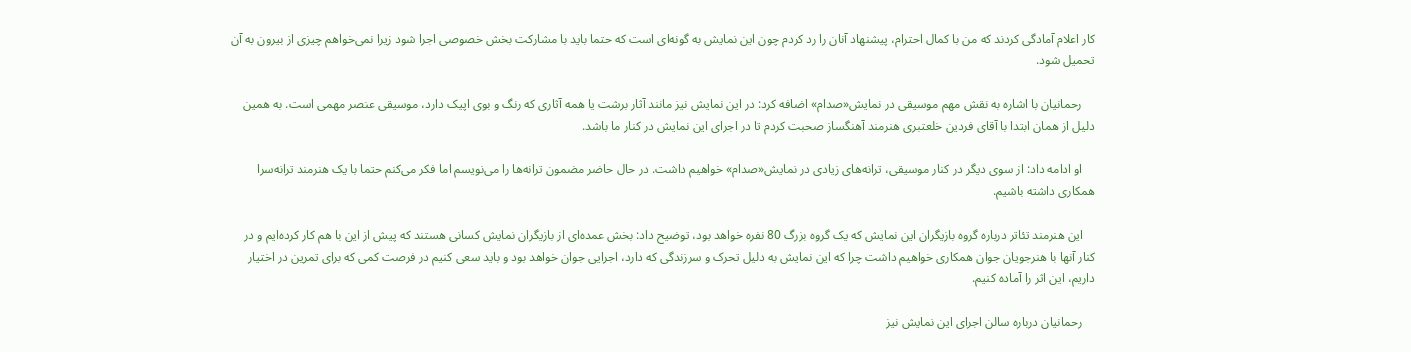کار اعلام آمادگی کردند که من با کمال احترام، پیشنهاد آنان را رد کردم چون این نمایش به گونه‌ای است که حتما باید با مشارکت بخش خصوصی اجرا شود زیرا نمی‌خواهم چیزی از بیرون به آن تحمیل شود.

    رحمانیان با اشاره به نقش مهم موسیقی در نمایش«صدام» اضافه کرد: در این نمایش نیز مانند آثار برشت یا همه آثاری که رنگ و بوی اپیک دارد، موسیقی عنصر مهمی است. به همین دلیل از همان ابتدا با آقای فردین خلعتبری هنرمند آهنگساز صحبت کردم تا در اجرای این نمایش در کنار ما باشد.

    او ادامه داد: از سوی دیگر در کنار موسیقی، ترانه‌های زیادی در نمایش«صدام» خواهیم داشت. در حال حاضر مضمون ترانه‌ها را می‌نویسم اما فکر می‌کنم حتما با یک هنرمند ترانه‌سرا همکاری داشته باشیم.

    این هنرمند تئاتر درباره گروه بازیگران این نمایش که یک گروه بزرگ 80 نفره خواهد بود، توضیح داد: بخش عمده‌ای از بازیگران نمایش کسانی هستند که پیش از این با هم کار کرده‌ایم و در کنار آنها با هنرجویان جوان همکاری خواهیم داشت چرا که این نمایش به دلیل تحرک و سرزندگی که دارد، اجرایی جوان خواهد بود و باید سعی کنیم در فرصت کمی که برای تمرین در اختیار داریم، این اثر را آماده کنیم.

    رحمانیان درباره سالن اجرای این نمایش نیز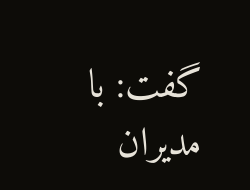گفت: با مدیران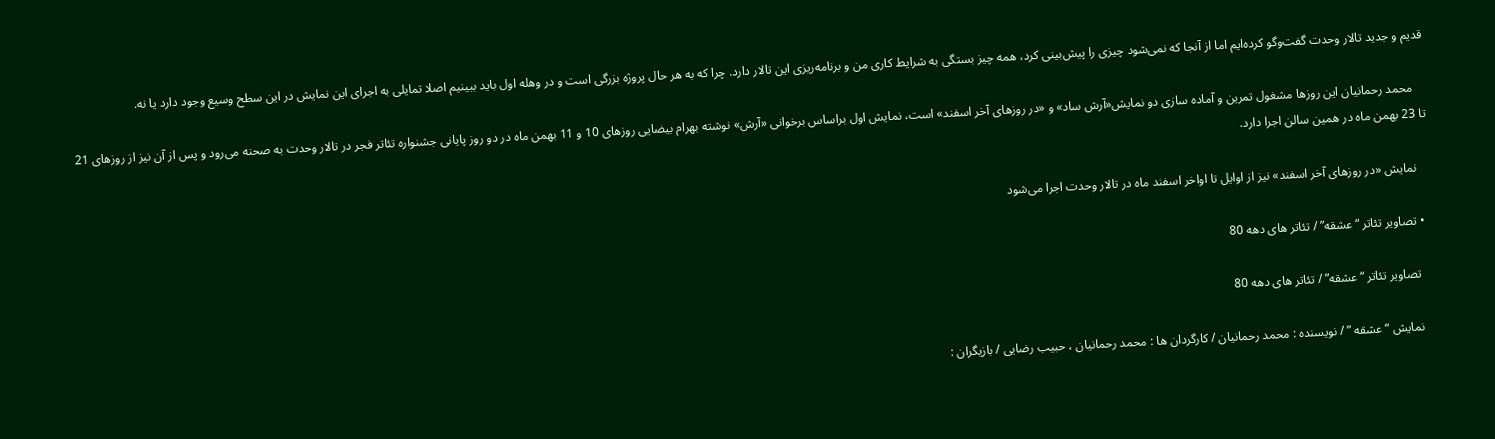قدیم و جدید تالار وحدت گفت‌وگو کرده‌ایم اما از آنجا که نمی‌شود چیزی را پیش‌بینی کرد‌، همه چیز بستگی به شرایط کاری من و برنامه‌ریزی این تالار دارد. چرا که به هر حال پروژه بزرگی است و در وهله اول باید ببینیم اصلا تمایلی به اجرای این نمایش در این سطح وسیع وجود دارد یا نه.

    محمد رحمانیان این روزها مشغول تمرین و آماده سازی دو نمایش«آرش ساد» و «در روزهای آخر اسفند» است، نمایش اول براساس برخوانی «آرش» نوشته بهرام بیضایی روزهای 10 و 11 بهمن ماه در دو روز پایانی جشنواره تئاتر فجر در تالار وحدت به صحنه می‌رود و پس از آن نیز از روزهای 21 تا 23 بهمن ماه در همین سالن اجرا دارد.

    نمایش «در روزهای آخر اسفند» نیز از اوایل تا اواخر اسفند ماه در تالار وحدت اجرا می‌شود

  • تصاویر تئاتر “عشقه” / تئاتر های دهه 80

    تصاویر تئاتر “عشقه” / تئاتر های دهه 80

    نمایش “عشقه ” / نویسنده : محمد رحمانیان / کارگردان ها : محمد رحمانیان ، حبیب رضایی / بازیگران :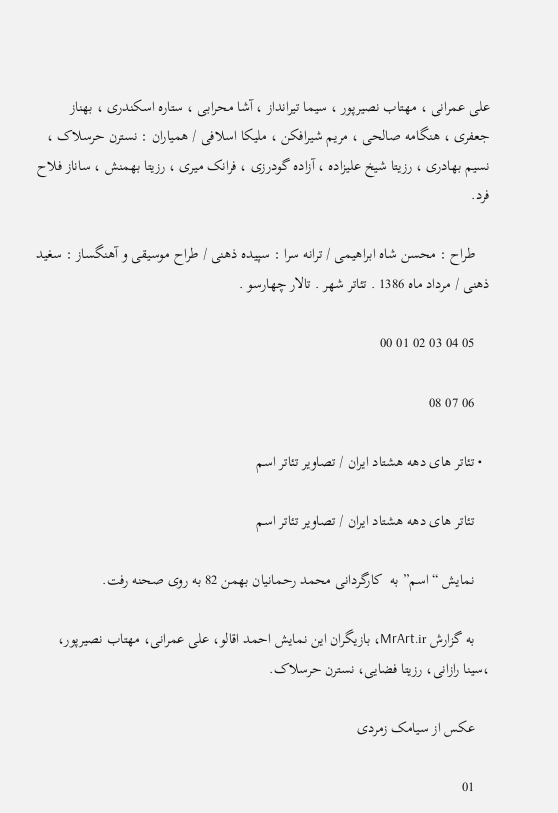علی عمرانی ، مهتاب نصیرپور ، سیما تیرانداز ، آشا محرابی ، ستاره اسکندری ، بهناز جعفری ، هنگامه صالحی ، مریم شیرافکن ، ملیکا اسلافی / همیاران : نسترن حرسلاک ، نسیم بهادری ، رزیتا شیخ علیزاده ، آزاده گودرزی ، فرانک میری ، رزیتا بهمنش ، ساناز فلاح فرد.

    طراح : محسن شاه ابراهیمی / ترانه سرا : سپیده ذهنی / طراح موسیقی و آهنگساز : سغید ذهنی / مرداد ماه 1386 . تئاتر شهر . تالار چهارسو .

    05 04 03 02 01 00

    06 07 08

  • تئاتر های دهه هشتاد ایران / تصاویر تئاتر اسم

    تئاتر های دهه هشتاد ایران / تصاویر تئاتر اسم

    نمایش “اسم” به  کارگردانی محمد رحمانیان بهمن 82 به روی صحنه رفت.

    به گزارش MrArt.ir، بازیگران این نمایش احمد اقالو، علی عمرانی، مهتاب نصیرپور، ،سینا رازانی، رزیتا فضایی، نسترن حرسلاک.

    عکس از سیامک زمردی

    01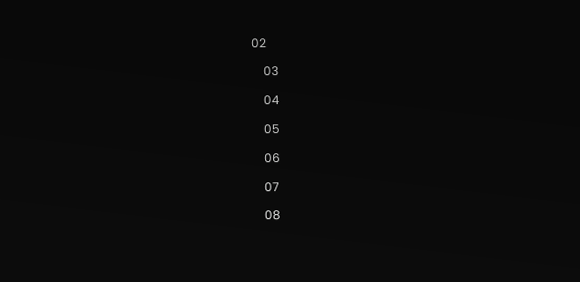02

    03

    04

    05

    06

    07

    08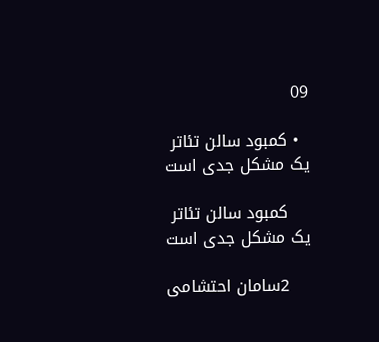09

  • کمبود سالن تئاتر یک مشکل جدی است

    کمبود سالن تئاتر یک مشکل جدی است

    2سامان احتشامی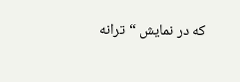که در نمایش “ترانه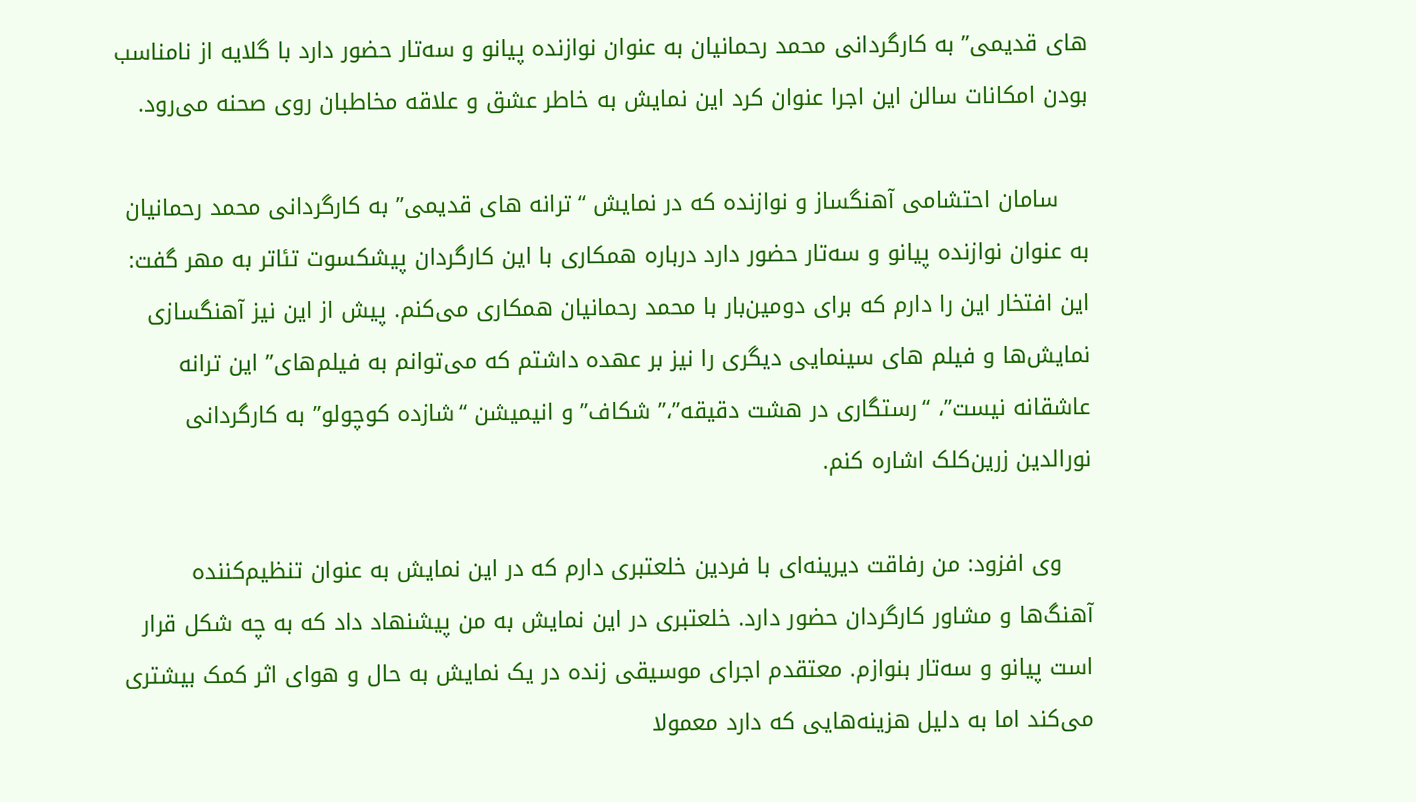های قدیمی” به کارگردانی محمد رحمانیان به عنوان نوازنده پیانو و سه‌تار حضور دارد با گلایه از نامناسب بودن امکانات سالن این اجرا عنوان کرد این نمایش به خاطر عشق و علاقه مخاطبان روی صحنه می‌رود.

    سامان احتشامی آهنگساز و نوازنده که در نمایش “ترانه های قدیمی” به کارگردانی محمد رحمانیان به عنوان نوازنده پیانو و سه‌تار حضور دارد درباره همکاری با این کارگردان پیشکسوت تئاتر به مهر گفت: این افتخار این را دارم که برای دومین‌بار با محمد رحمانیان همکاری می‌کنم. پیش از این نیز آهنگسازی نمایش‌ها و فیلم های سینمایی دیگری را نیز بر عهده داشتم که می‌توانم به فیلم‌های” این ترانه عاشقانه نیست”، “رستگاری در هشت دقیقه”،” شکاف” و انیمیشن “شازده کوچولو” به کارگردانی نورالدین زرین‌کلک اشاره کنم.

    وی افزود: من رفاقت دیرینه‌ای با فردین خلعتبری دارم که در این نمایش به عنوان تنظیم‌کننده آهنگ‌ها و مشاور کارگردان حضور دارد. خلعتبری در این نمایش به من پیشنهاد داد که به چه شکل قرار است پیانو و سه‌تار بنوازم. معتقدم اجرای موسیقی زنده در یک نمایش به حال و هوای اثر کمک بیشتری می‌کند اما به دلیل هزینه‌هایی که دارد معمولا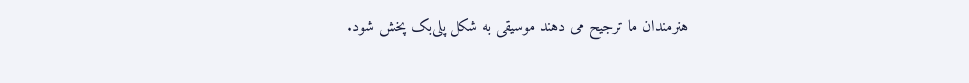هنرمندان ما ترجیح می دهند موسیقی به شکل پلی‌بک پخش شود.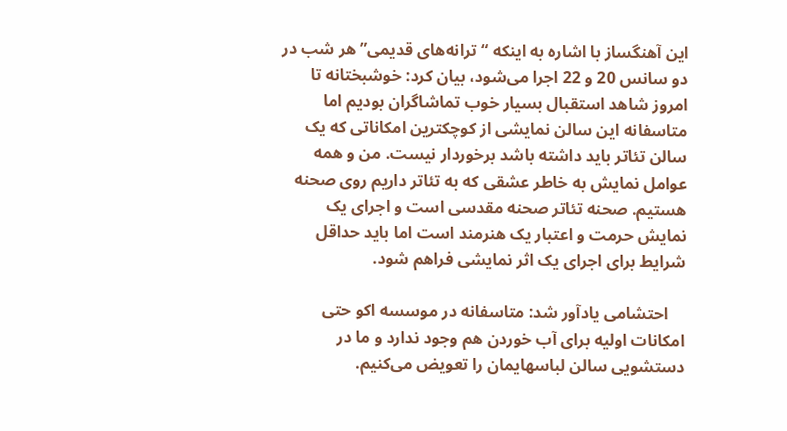این آهنگساز با اشاره به اینکه “ترانه‌های قدیمی” هر شب در دو سانس 20 و 22 اجرا می‌شود، بیان کرد: خوشبختانه تا امروز شاهد استقبال بسیار خوب تماشاگران بودیم اما متاسفانه این سالن نمایشی از کوچکترین امکاناتی که یک سالن تئاتر باید داشته باشد برخوردار نیست. من و همه عوامل نمایش به خاطر عشقی که به تئاتر داریم روی صحنه هستیم. صحنه تئاتر صحنه مقدسی است و اجرای یک نمایش حرمت و اعتبار یک هنرمند است اما باید حداقل شرایط برای اجرای یک اثر نمایشی فراهم شود.

    احتشامی یادآور شد: متاسفانه در موسسه اکو حتی امکانات اولیه برای آب خوردن هم وجود ندارد و ما در دستشویی سالن لباسهایمان را تعویض می‌کنیم.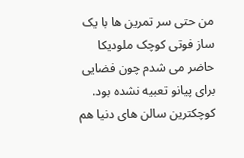من حتی سر تمرین ها با یک ساز فوتی کوچک ملودیکا حاضر می شدم چون فضایی برای پیانو تعبیه نشده بود. کوچکترین سالن های دنیا هم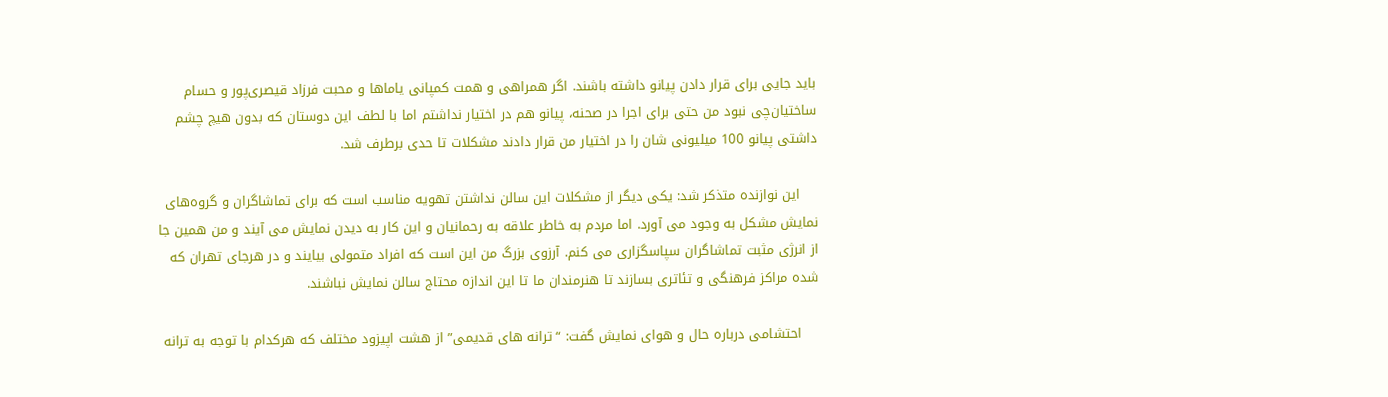باید جایی برای قرار دادن پیانو داشته باشند. اگر همراهی و همت کمپانی یاماها و محبت فرزاد قیصری‌پور و حسام ساختیان‌چی نبود من حتی برای اجرا در صحنه، پیانو هم در اختیار نداشتم اما با لطف این دوستان که بدون هیچ چشم داشتی پیانو 100 میلیونی شان را در اختیار من قرار دادند مشکلات تا حدی برطرف شد.

    این نوازنده متذکر شد: یکی دیگر از مشکلات این سالن نداشتن تهویه مناسب است که برای تماشاگران و گروه‌های نمایش مشکل به وجود می آورد. اما مردم به خاطر علاقه به رحمانیان و این کار به دیدن نمایش می آیند و من همین جا از انرژی مثبت تماشاگران سپاسگزاری می کنم. آرزوی بزرگ من این است که افراد متمولی بیایند و در هرجای تهران که شده مراکز فرهنگی و تئاتری بسازند تا هنرمندان ما تا این اندازه محتاج سالن نمایش نباشند.

    احتشامی درباره حال و هوای نمایش گفت: “ترانه های قدیمی” از هشت اپیزود مختلف که هرکدام با توجه به ترانه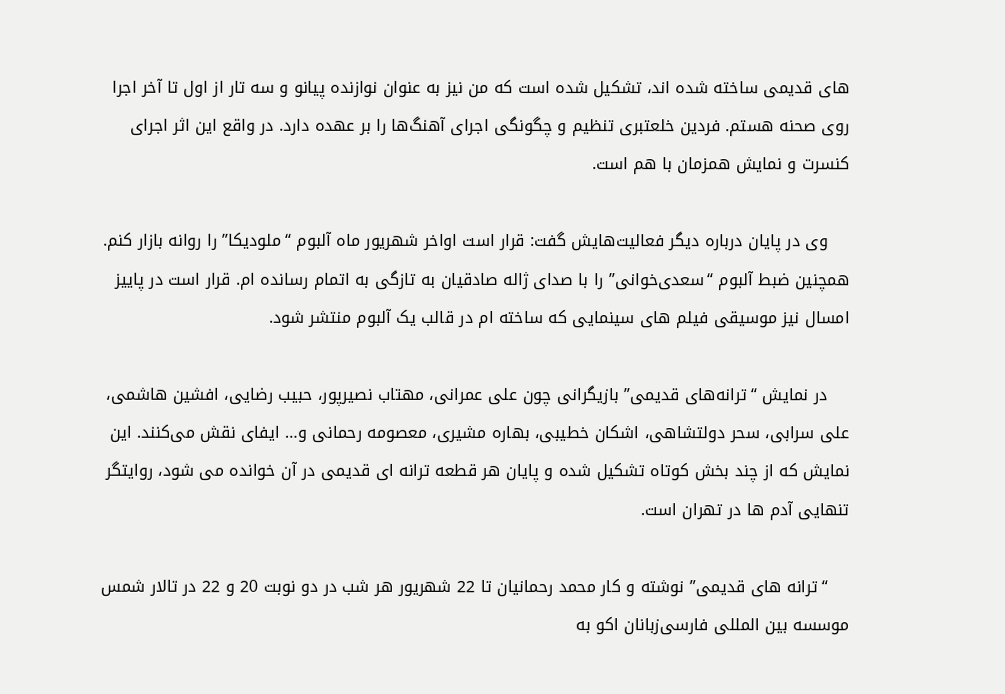های قدیمی ساخته شده اند، تشکیل شده است که من نیز به عنوان نوازنده پیانو و سه تار از اول تا آخر اجرا روی صحنه هستم. فردین خلعتبری تنظیم و چگونگی اجرای آهنگ‌ها را بر عهده دارد. در واقع این اثر اجرای کنسرت و نمایش همزمان با هم است.

    وی در پایان درباره دیگر فعالیت‌هایش گفت: قرار است اواخر شهریور ماه آلبوم “ملودیکا” را روانه بازار کنم. همچنین ضبط آلبوم “سعدی‌خوانی” را با صدای ژاله صادقیان به تازگی به اتمام رسانده ام. قرار است در پاییز امسال نیز موسیقی فیلم های سینمایی که ساخته ام در قالب یک آلبوم منتشر شود.

    در نمایش “ترانه‌های قدیمی” بازیگرانی چون علی عمرانی، مهتاب نصیرپور، حبیب رضایی، افشین هاشمی، علی سرابی، سحر دولتشاهی، اشکان خطیبی، بهاره مشیری، معصومه رحمانی و… ایفای نقش می‌کنند. این نمایش که از چند بخش کوتاه تشکیل شده و پایان هر قطعه ترانه ای قدیمی در آن خوانده می شود، روایتگر تنهایی آدم ها در تهران است.

    “ترانه های قدیمی” نوشته و کار محمد رحمانیان تا 22 شهریور هر شب در دو نوبت 20 و 22 در تالار شمس موسسه بین المللی فارسی‌زبانان اکو به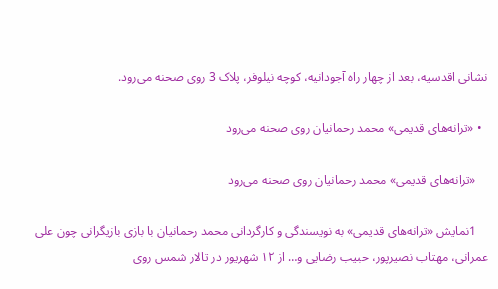نشانی اقدسیه، بعد از چهار راه آجودانیه، کوچه نیلوفر، پلاک 3 روی صحنه می‌رود.

  • «ترانه‌های قدیمی» محمد رحمانیان روی صحنه می‌رود

    «ترانه‌های قدیمی» محمد رحمانیان روی صحنه می‌رود

    1نمایش «ترانه‌های قدیمی» به نویسندگی و کارگردانی محمد رحمانیان با بازی بازیگرانی چون علی عمرانی، مهتاب نصیرپور، حبیب رضایی و… از ۱۲ شهریور در تالار شمس روی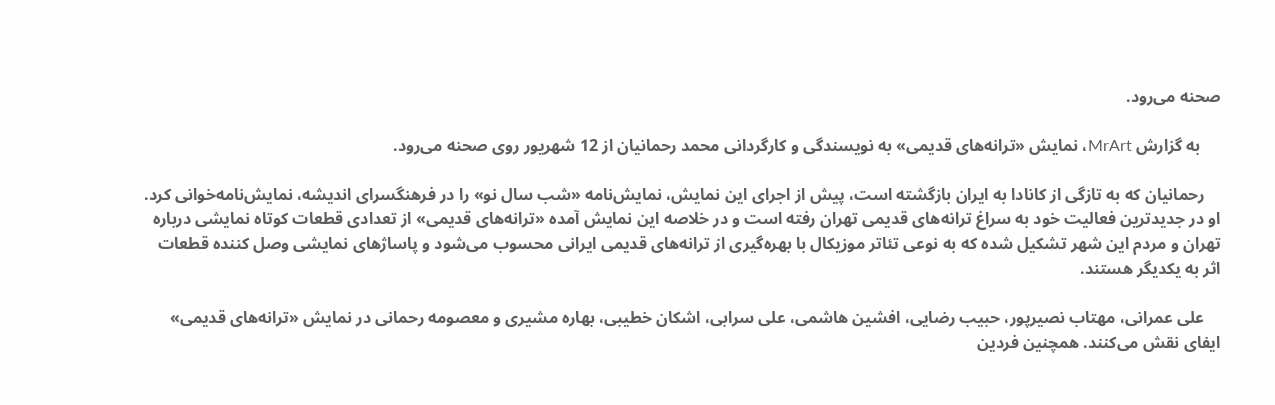صحنه می‌رود.

     به گزارش MrArt، نمایش «ترانه‌های قدیمی» به نویسندگی و کارگردانی محمد رحمانیان از 12 شهریور روی صحنه می‌رود.

    رحمانیان که به تازگی از کانادا به ایران بازگشته است، پیش از اجرای این نمایش، نمایش‌نامه «شب سال نو» را در فرهنگسرای اندیشه، نمایش‌نامه‌خوانی کرد. او در جدیدترین فعالیت خود به سراغ ترانه‌های قدیمی تهران رفته است و در خلاصه این نمایش آمده «ترانه‌های قدیمی» از تعدادی قطعات کوتاه نمایشی درباره تهران و مردم این شهر تشکیل شده که به نوعی تئاتر موزیکال با بهره‌‌گیری از ترانه‌های قدیمی ایرانی محسوب می‌شود و پاساژ‌های نمایشی وصل کننده قطعات اثر به یکدیگر هستند.

    علی عمرانی، مهتاب نصیرپور، حبیب رضایی، افشین هاشمی، علی سرابی، اشکان خطیبی، بهاره مشیری و معصومه رحمانی در نمایش «ترانه‌های قدیمی» ایفای نقش می‌کنند. همچنین فردین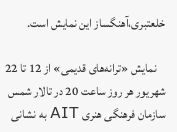خلعتبری،‌آهنگساز این نمایش است.

    نمایش «ترانه‌های قدیمی» از 12 تا 22 شهریور هر روز ساعت 20 در تالار شمس سازمان فرهنگی هنری AIT به نشانی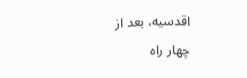اقدسیه، بعد از چهار راه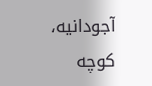آجودانیه، کوچه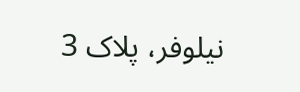نیلوفر، پلاک 3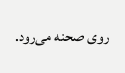روی صحنه می‌رود.